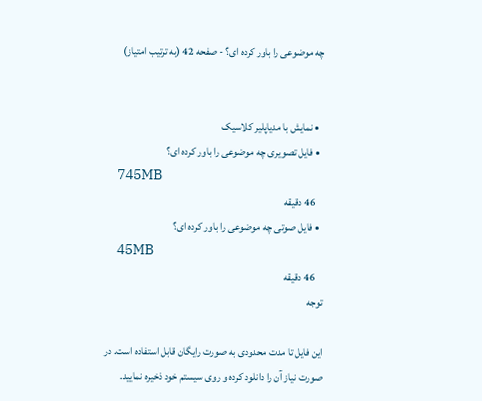چه موضوعی را باور کرده ای؟ - صفحه 42 (به ترتیب امتیاز)


  • نمایش با مدیاپلیر کلاسیک
  • فایل تصویری چه موضوعی را باور کرده ای؟
    745MB
    46 دقیقه
  • فایل صوتی چه موضوعی را باور کرده ای؟
    45MB
    46 دقیقه
توجه

این فایل تا مدت محدودی به صورت رایگان قابل استفاده است. در صورت نیاز آن را دانلود کرده و روی سیستم خود ذخیره نمایید.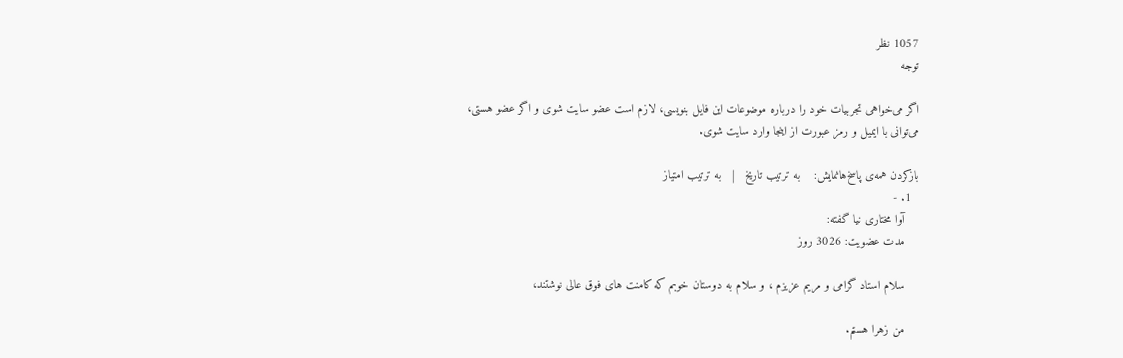1057 نظر
توجه

اگر می‌‌خواهی تجربیات خود را درباره موضوعات این فایل بنویسی، لازم است عضو سایت شوی و اگر عضو هستی، می‌توانی با ایمیل و رمز عبورت از اینجا وارد سایت شوی.

بازکردن همه‌ی پاسخ‌هانمایش:    به ترتیب تاریخ   |   به ترتیب امتیاز
  1. -
    آوا مختاری نیا گفته:
    مدت عضویت: 3026 روز

    سلام استاد گرامی و مریم عزیزم ، و سلام به دوستان خوبم که کامنت های فوق عالی نوشتند،

    من زهرا هستم.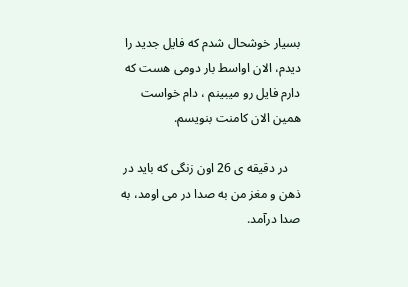بسیار خوشحال شدم که فایل جدید را دیدم، الان اواسط بار دومی هست که دارم فایل رو میبینم ، دام خواست همین الان کامنت بنویسم.

    در دقیقه ی 26 اون زنگی که باید در ذهن و مغز من به صدا در می اومد، به صدا درآمد.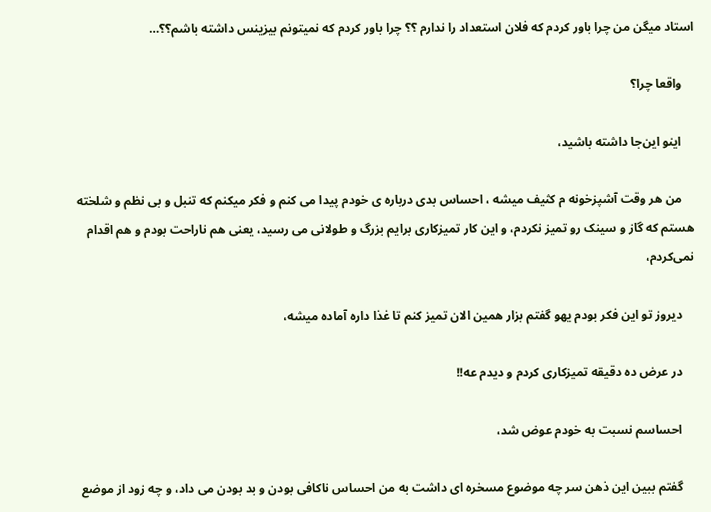استاد میگن من چرا باور کردم که فلان استعداد را ندارم ؟؟ چرا باور کردم که نمیتونم بیزینس داشته باشم؟؟…

    واقعا چرا؟

    اینو این‌جا داشته باشید،

    من هر وقت آشپزخونه م کثیف میشه ، احساس بدی درباره ی خودم پیدا می کنم و فکر میکنم که تنبل و بی نظم و شلخته هستم که گاز و سینک رو تمیز نکردم، و این کار تمیزکاری برایم بزرگ و طولانی می رسید، یعنی هم ناراحت بودم و هم اقدام نمی‌کردم،

    دیروز تو این فکر بودم یهو گفتم بزار همین الان تمیز کنم تا غذا داره آماده میشه،

    در عرض ده دقیقه تمیزکاری کردم و دیدم عه!!

    احساسم نسبت به خودم عوض شد،

    گفتم ببین این ذهن سر چه موضوع مسخره ای داشت به من احساس ناکافی بودن و بد بودن می داد، و چه زود از موضع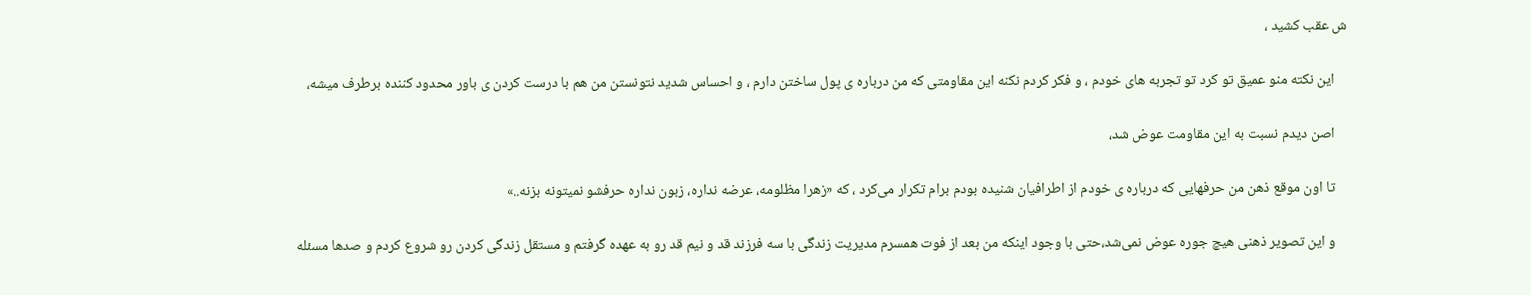ش عقب کشید ،

    این نکته منو عمیق تو کرد تو تجربه های خودم ، و فکر کردم نکنه این مقاومتی که من درباره ی پول ساختن دارم ، و احساس شدید نتونستن من هم با درست کردن ی باور محدود کننده برطرف میشه،

    اصن دیدم نسبت به این مقاومت عوض شد،

    تا اون موقع ذهن من حرفهایی که درباره ی خودم از اطرافیان شنیده بودم برام تکرار می‌کرد ، که «زهرا مظلومه، عرضه نداره، زبون نداره حرفشو نمیتونه بزنه..»

    و این تصویر ذهنی هیچ جوره عوض نمی‌شد،حتی با وجود اینکه من بعد از فوت همسرم مدیریت زندگی با سه فرزند قد و نیم قد رو به عهده گرفتم و مستقل زندگی‌ کردن رو شروع کردم و صدها مسئله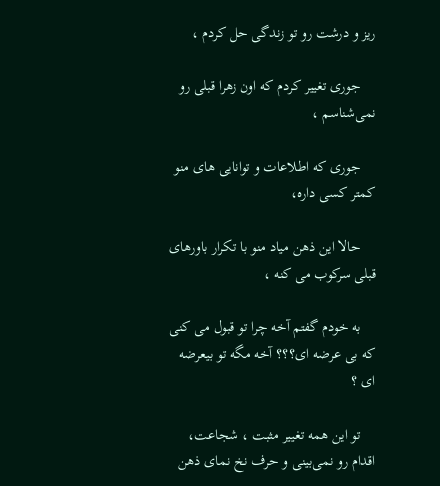ریز و درشت رو تو زندگی حل کردم ،

    جوری تغییر کردم که اون زهرا قبلی رو نمی‌شناسم ،

    جوری که اطلاعات و توانایی های منو کمتر کسی داره،

    حالا این ذهن میاد منو با تکرار باورهای قبلی سرکوب می کنه ،

    به خودم گفتم آخه چرا تو قبول می کنی که بی عرضه ای؟؟؟ آخه مگه تو بیعرضه ای ؟

    تو این همه تغییر مثبت ، شجاعت، اقدام رو نمی‌بینی و حرف نخ نمای ذهن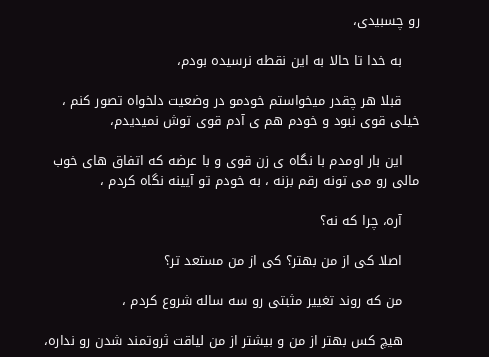رو چسبیدی،

    به خدا تا حالا به این نقطه نرسیده بودم،

    قبلا هر چقدر میخواستم خودمو در وضعیت دلخواه تصور کنم ، خیلی قوی نبود و خودم هم ی آدم قوی توش نمیدیدم،

    این بار اومدم با نگاه ی زن قوی و با عرضه که اتفاق های خوب مالی رو می تونه رقم بزنه ، به خودم تو آیینه نگاه کردم ،

    آره، چرا که نه؟

    اصلا کی از من بهتر؟ کی از من مستعد تر؟

    من که روند تغییر مثبتی رو سه ساله شروع کردم ،

    هیچ کس بهتر از من و بیشتر از من لیاقت ثروتمند شدن رو نداره،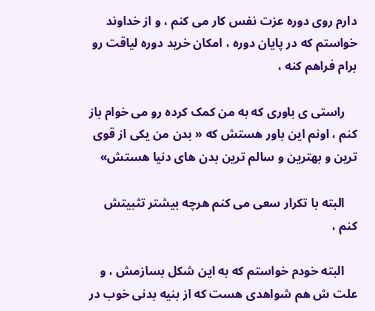دارم روی دوره عزت نفس کار می کنم ، و از خداوند خواستم که در پایان دوره ، امکان خرید دوره لیاقت رو برام فراهم کنه ،

    راستی ی باوری که به من کمک کرده رو می خوام باز کنم ، اونم این باور هستش که « بدن من یکی از قوی ترین و بهترین و سالم ترین بدن های دنیا هستش»

    البته با تکرار سعی می کنم هرچه بیشتر تثبیتش کنم ،

    البته خودم خواستم که به این شکل بسازمش ، و علت ش هم شواهدی هست که از بنیه بدنی خوب در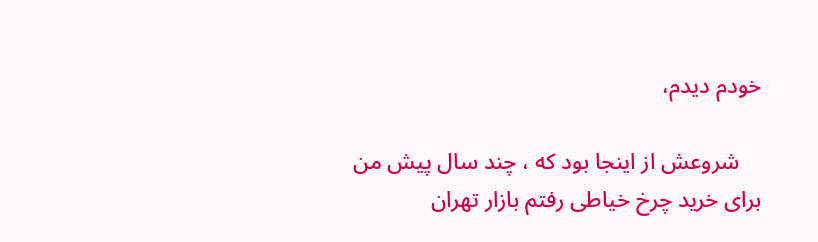خودم دیدم،

    شروعش از اینجا بود که ، چند سال پیش من برای خرید چرخ خیاطی رفتم بازار تهران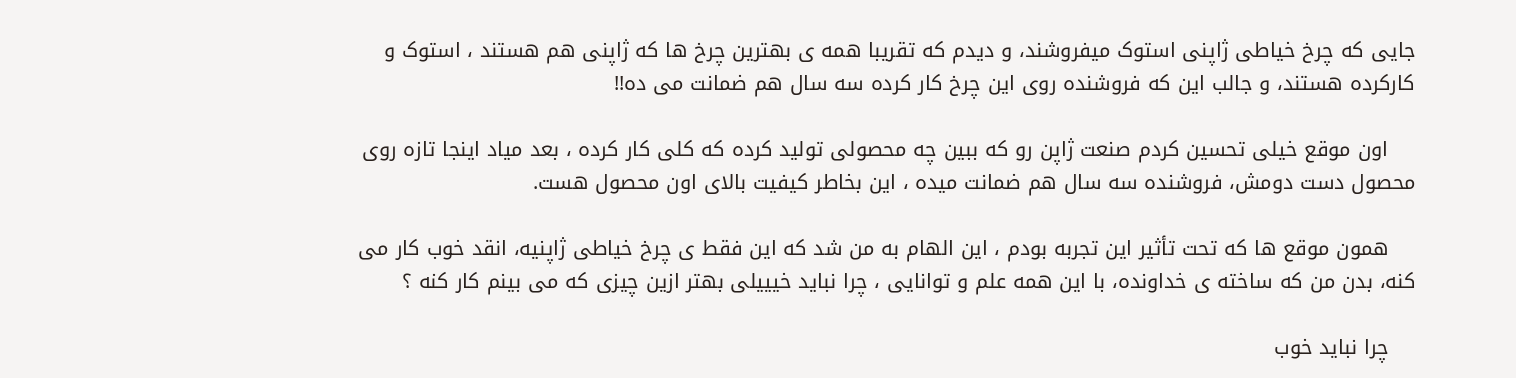جایی که چرخ خیاطی ژاپنی استوک میفروشند، و دیدم که تقریبا همه ی بهترین چرخ ها که ژاپنی هم هستند ، استوک و کارکرده هستند، و جالب این که فروشنده روی این چرخ کار کرده سه سال هم ضمانت می ده!!

    اون موقع خیلی تحسین کردم صنعت ژاپن رو که ببین چه محصولی تولید کرده که کلی کار کرده ، بعد میاد اینجا تازه روی محصول دست دومش، فروشنده سه سال هم ضمانت میده ، این بخاطر کیفیت بالای اون محصول هست.

    همون موقع ها که تحت تأثیر این تجربه بودم ، این الهام به من شد که این فقط ی چرخ خیاطی ژاپنیه، انقد خوب کار می کنه، بدن من که ساخته ی خداونده، با این همه علم و توانایی ، چرا نباید خیییلی بهتر ازین چیزی که می بینم کار کنه ؟

    چرا نباید خوب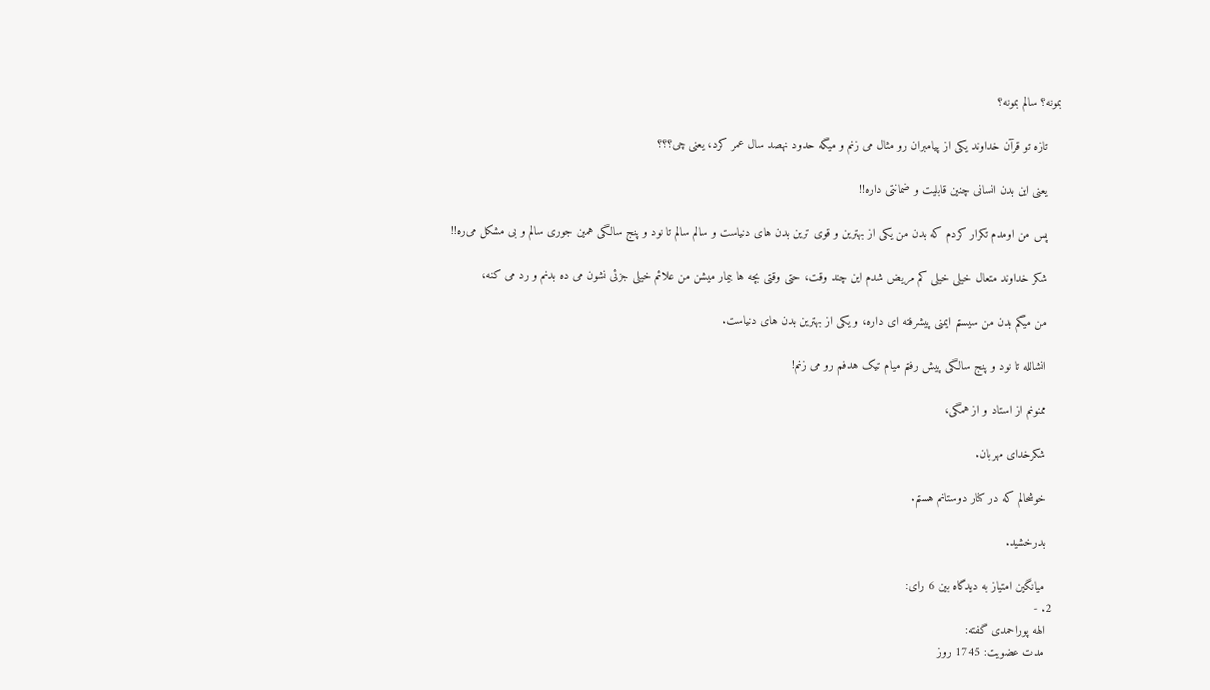بمونه؟ سالم بمونه؟

    تازه تو قرآن خداوند یکی از پیامبران رو مثال می زنم و میگه حدود نهصد سال عمر کرد، یعنی چی؟؟؟

    یعنی این بدن انسانی چنین قابلیت و ضمانتی داره!!

    پس من اومدم تکرار کردم که بدن من یکی از بهترین و قوی ترین بدن های دنیاست و سالم سالم تا نود و پنج سالگی همین جوری سالم و بی مشکل می‌ره!!

    شکر خداوند متعال خیلی خیلی کم مریض شدم این چند وقت، حتی وقتی بچه ها بیمار میشن من علائم خیلی جزئی نشون می ده بدنم و رد می کنه،

    من میگم بدن من سیستم ایمنی پیشرفته ای داره، و یکی از بهترین بدن های دنیاست.

    انشالله تا نود و پنج سالگی پیش رفتم میام تیک هدفم رو می زنم!

    ممنونم از استاد و از همگی،

    شکر‌خدای مهربان.

    خوشحالم که در کنار دوستانم هستم.

    بدرخشید.

    میانگین امتیاز به دیدگاه بین 6 رای:
  2. -
    الهه پوراحمدی گفته:
    مدت عضویت: 1745 روز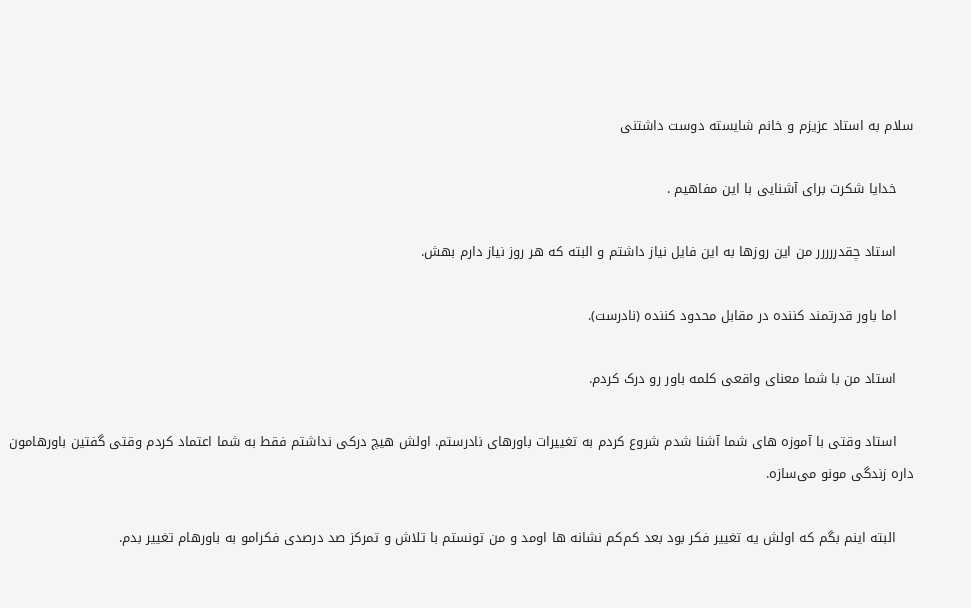سلام به استاد عزیزم و خانم شایسته دوست داشتنی

    خدایا شکرت برای آشنایی با این مفاهیم .

    استاد چقدررررر من این روزها به این فایل نیاز داشتم و البته که هر روز نیاز دارم بهش.

    اما باور قدرتمند کننده در مقابل محدود کننده (نادرست).

    استاد من با شما معنای واقعی کلمه باور رو درک کردم.

    استاد وقتی با آموزه های شما آشنا شدم شروع کردم به تغییرات باورهای نادرستم. اولش هیچ درکی نداشتم فقط به شما اعتماد کردم وقتی گفتین باورهامون داره زندگی مونو می‌سازه.

    البته اینم بگم که اولش یه تغییر فکر بود بعد کم‌کم نشانه ها اومد و من تونستم با تلاش و تمرکز صد درصدی فکرامو به باورهام تغییر بدم.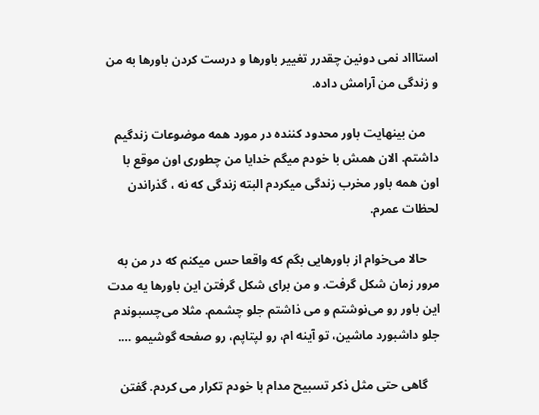استاااد نمی دونین چقدرر تغییر باورها و درست کردن باورها به من و زندگی من آرامش داده.

    من بینهایت باور محدود کننده در مورد همه موضوعات زندگیم داشتم. الان همش با خودم میگم خدایا من چطوری اون موقع با اون همه باور مخرب زندگی میکردم البته زندگی که نه ، گذراندن لحظات عمرم.

    حالا می‌خوام از باورهایی بگم که واقعا حس میکنم که در من به مرور زمان شکل گرفت. و من برای شکل گرفتن این باورها یه مدت این باور رو می‌نوشتم و می ذاشتم جلو چشمم. مثلا می‌چسبوندم جلو داشبورد ماشین، تو آینه ام، رو لپتاپم، رو صفحه گوشیمو ….

    گاهی حتی مثل ذکر تسبیح مدام با خودم تکرار می کردم. گفتن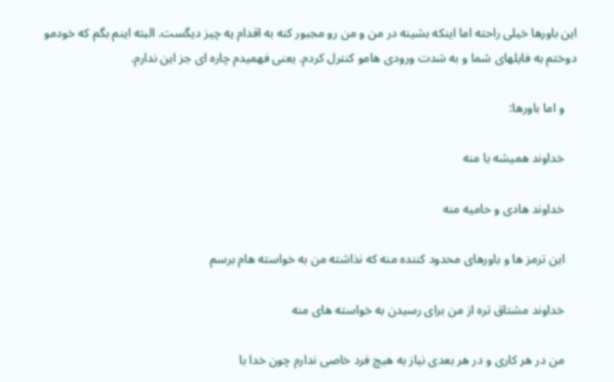این باورها خیلی راحته اما اینکه بشینه در من و من رو مجبور کنه به اقدام یه چیز دیگست. البته اینم بگم که خودمو دوختم به فایلهای شما و به شدت ورودی هامو کنترل کردم. یعنی فهمیدم چاره ای جز این ندارم.

    و اما باورها:

    خداوند همیشه با منه

    خداوند هادی و حامیه منه

    این ترمز ها و باورهای محدود کننده منه که نذاشته من به خواسته هام برسم

    خداوند مشتاق تره از من برای رسیدن به خواسته های منه

    من در هر کاری و در هر بعدی نیاز به هیچ فرد خاصی ندارم چون خدا با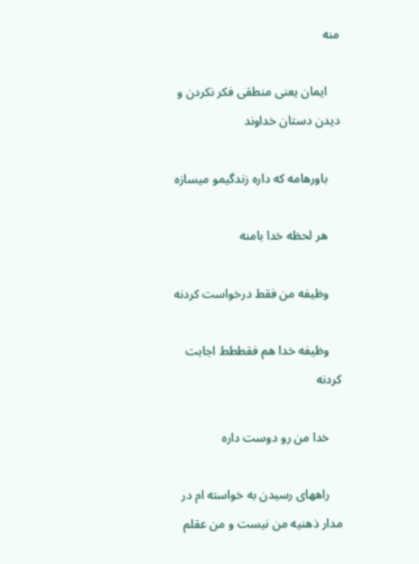منه

    ایمان یعنی منطقی فکر نکردن و دیدن دستان خداوند

    باورهامه که داره زندگیمو میسازه

    هر لحظه خدا بامنه

    وظیفه من فقط درخواست کردنه

    وظیفه خدا هم فقططط اجابت کردنه

    خدا من رو دوست داره

    راههای رسیدن به خواسته ام در مدار ذهنیه من نیست و من عقلم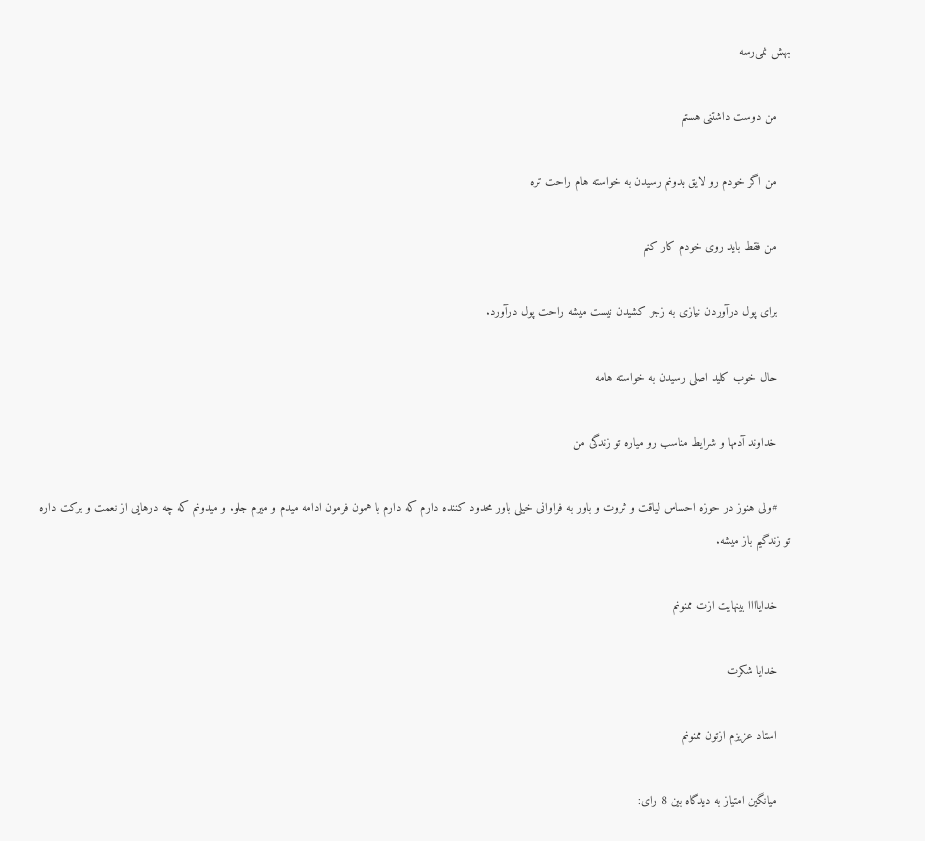بهش نمی‌رسه

    من دوست داشتنی هستم

    من اگر خودم رو لایق بدونم رسیدن به خواسته هام راحت تره

    من فقط باید روی خودم کار کنم

    برای پول درآوردن نیازی به زجر کشیدن نیست میشه راحت پول درآورد.

    حال خوب کلید اصلی رسیدن به خواسته هامه

    خداوند آدمها و شرایط مناسب رو میاره تو زندگی من

    #ولی هنوز در حوزه احساس لیاقت و ثروت و باور به فراوانی خیلی باور محدود کننده دارم که دارم با همون فرمون ادامه میدم و میرم جلو. و میدونم که چه درهایی از نعمت و برکت داره تو زندگیم باز میشه.

    خدایاااا بینهایت ازت ممنونم

    خدایا شکرت

    استاد عزیزم ازتون ممنونم

    میانگین امتیاز به دیدگاه بین 8 رای: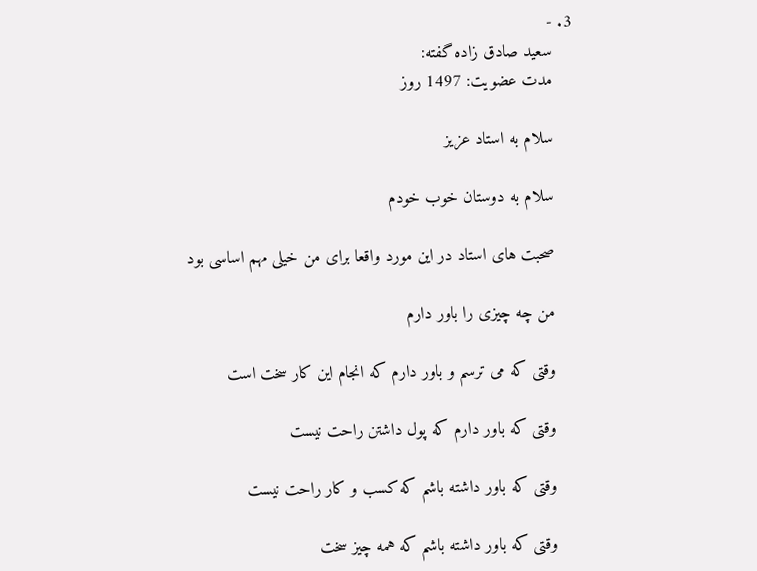3. -
    سعید صادق زاده گفته:
    مدت عضویت: 1497 روز

    سلام به استاد عزیز

    سلام به دوستان خوب خودم

    صحبت های استاد در این مورد واقعا برای من خیلی مهم اساسی بود

    من چه چیزی را باور دارم

    وقتی که می ترسم و باور دارم که انجام این کار سخت است

    وقتی که باور دارم که پول داشتن راحت نیست

    وقتی که باور داشته باشم که کسب و کار راحت نیست

    وقتی که باور داشته باشم که همه چیز سخت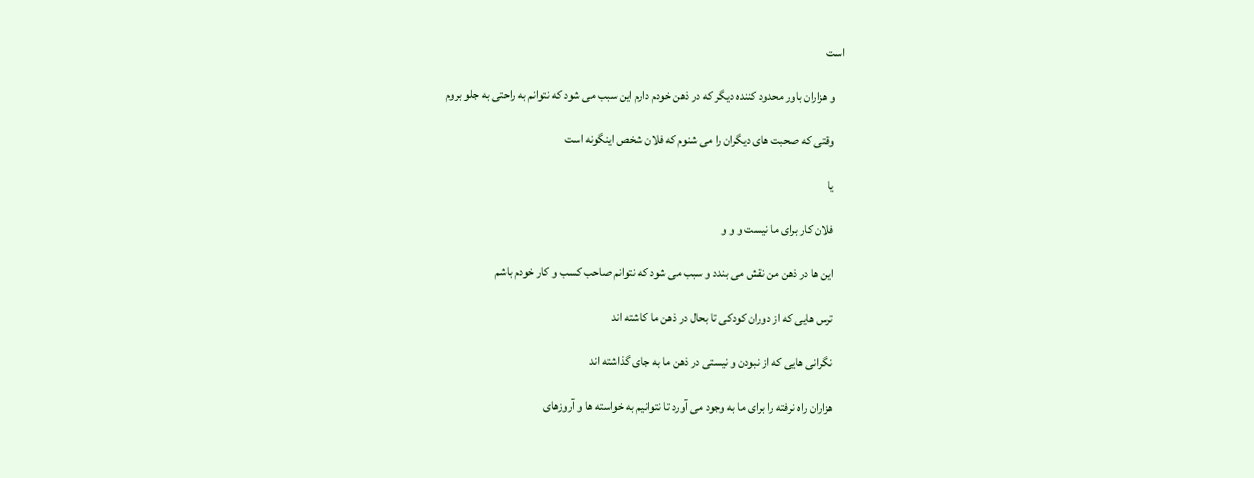است

    و هزاران باور محدود کننده دیگر که در ذهن خودم دارم این سبب می شود که نتوانم به راحتی به جلو بروم

    وقتی که صحبت های دیگران را می شنوم که فلان شخص اینگونه است

    یا

    فلان کار برای ما نیست و و و

    این ها در ذهن من نقش می بندد و سبب می شود که نتوانم صاحب کسب و کار خودم باشم

    ترس هایی که از دوران کودکی تا بحال در ذهن ما کاشته اند

    نگرانی هایی که از نبودن و نیستی در ذهن ما به جای گذاشته اند

    هزاران راه نرفته را برای ما به وجود می آورد تا نتوانیم به خواسته ها و آروزهای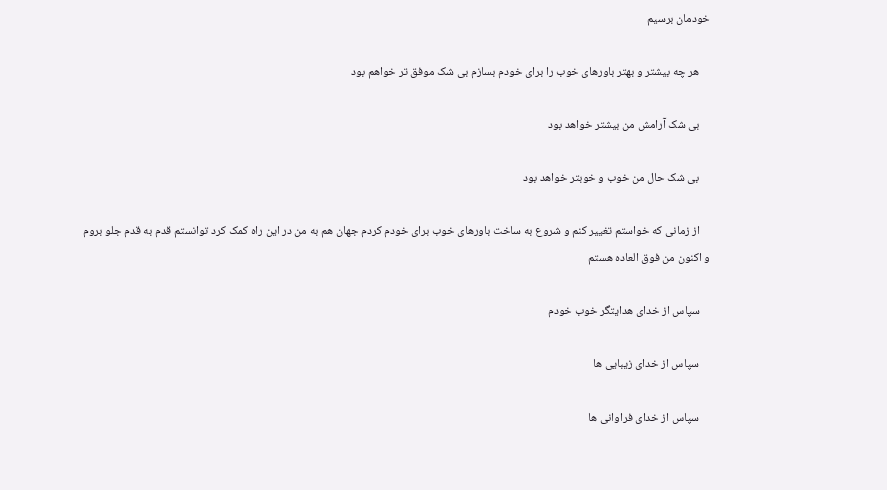خودمان برسیم

    هر چه بیشتر و بهتر باورهای خوب را برای خودم بسازم بی شک موفق تر خواهم بود

    بی شک آرامش من بیشتر خواهد بود

    بی شک حال من خوب و خوبتر خواهد بود

    از زمانی که خواستم تغییر کنم و شروع به ساخت باورهای خوب برای خودم کردم جهان هم به من در این راه کمک کرد توانستم قدم به قدم جلو بروم و اکنون من فوق العاده هستم

    سپاس از خدای هدایتگر خوب خودم

    سپاس از خدای زیبایی ها

    سپاس از خدای فراوانی ها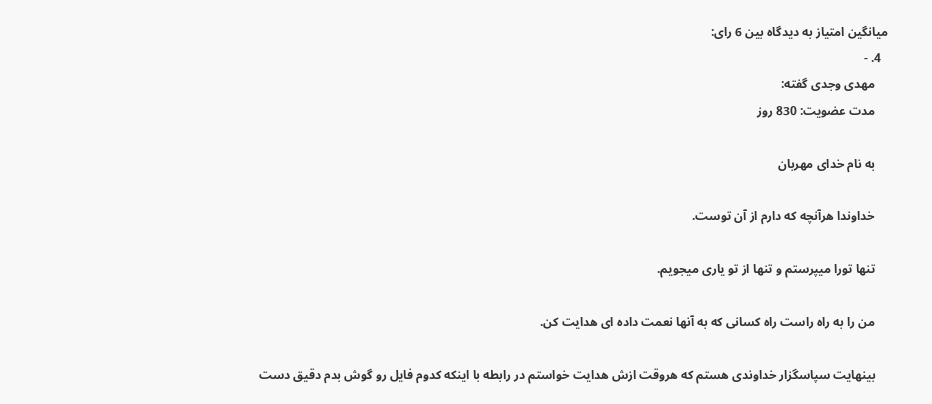میانگین امتیاز به دیدگاه بین 6 رای:
  4. -
    مهدی وجدی گفته:
    مدت عضویت: 830 روز

    به نام خدای مهربان

    خداوندا هرآنچه که دارم از آن توست.

    تنها تورا میپرستم و تنها از تو یاری میجویم.

    من را به راه راست راه کسانی که به آنها نعمت داده ای هدایت کن.

    بینهایت سپاسگزار خداوندی هستم که هروقت ازش هدایت خواستم در رابطه با اینکه کدوم فایل رو گوش بدم دقیق دست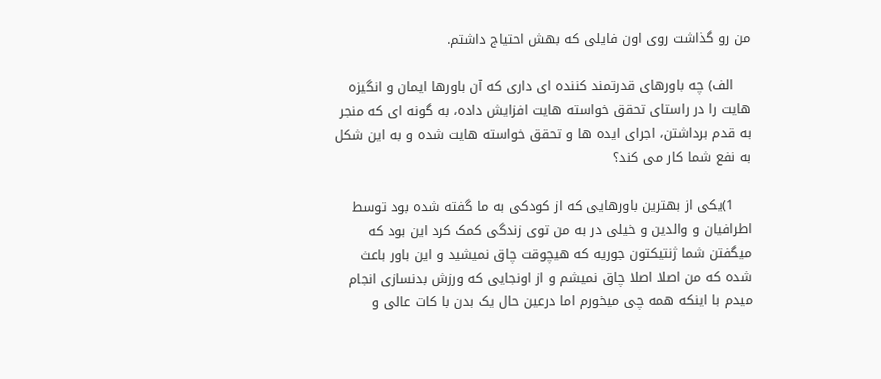من رو گذاشت روی اون فایلی که بهش احتیاج داشتم.

    الف) چه باورهای قدرتمند کننده ای داری که آن باورها ایمان و انگیزه هایت را در راستای تحقق خواسته هایت افزایش داده، به گونه ای که منجر به قدم برداشتن، اجرای ایده ها و تحقق خواسته هایت شده و به این شکل به نفع شما کار می کند؟

    1)یکی از بهترین باورهایی که از کودکی به ما گفته شده بود توسط اطرافیان و والدین و خیلی در به من توی زندگی کمک کرد این بود که میگفتن شما ژنتیکتون جوریه که هیچوقت چاق نمیشید و این باور باعث شده که من اصلا اصلا چاق نمیشم و از اونجایی که ورزش بدنسازی انجام میدم با اینکه همه چی میخورم اما درعین حال یک بدن با کات عالی و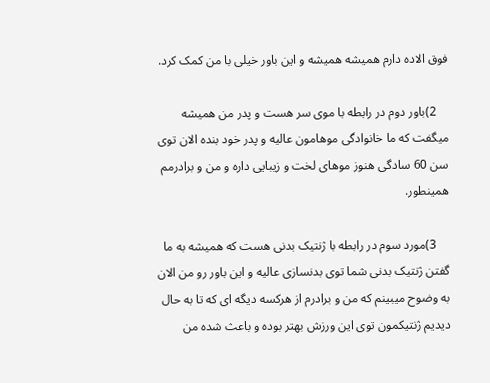فوق الاده دارم همیشه همیشه و این باور خیلی با من کمک کرد.

    2)باور دوم در رابطه با موی سر هست و پدر من همیشه میگفت که ما خانوادگی موهامون عالیه و پدر خود بنده الان توی سن 60 سادگی هنوز موهای لخت و زیبایی داره و من و برادرمم همینطور.

    3)مورد سوم در رابطه با ژنتیک بدنی هست که همیشه به ما گفتن ژنتیک بدنی شما توی بدنسازی عالیه و این باور رو من الان به وضوح میبینم که من و برادرم از هرکسه دیگه ای که تا به حال دیدیم ژنتیکمون توی این ورزش بهتر بوده و باعث شده من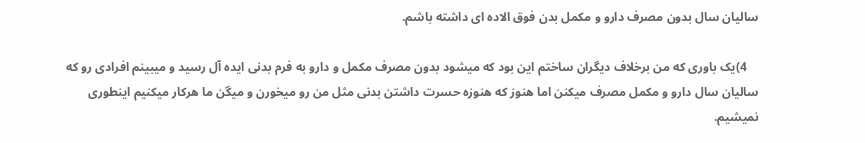سالیان سال بدون مصرف دارو و مکمل بدن فوق الاده ای داشته باشم.

    4)یک باوری که من برخلاف دیگران ساختم این بود که میشود بدون مصرف مکمل و دارو به فرم بدنی ایده آل رسید و میبینم افرادی رو که سالیان سال دارو و مکمل مصرف میکنن اما هنوز که هنوزه حسرت داشتن بدنی مثل من رو میخورن و میگن ما هرکار میکنیم اینطوری نمیشیم.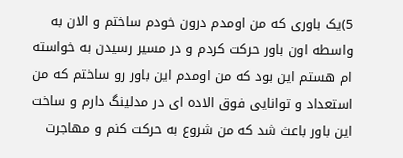5)یک باوری که من اومدم درون خودم ساختم و الان به واسطه اون باور حرکت کردم و در مسیر رسیدن به خواسته ام هستم این بود که من اومدم این باور رو ساختم که من استعداد و توانایی فوق الاده ای در مدلینگ دارم و ساخت این باور باعث شد که من شروع به حرکت کنم و مهاجرت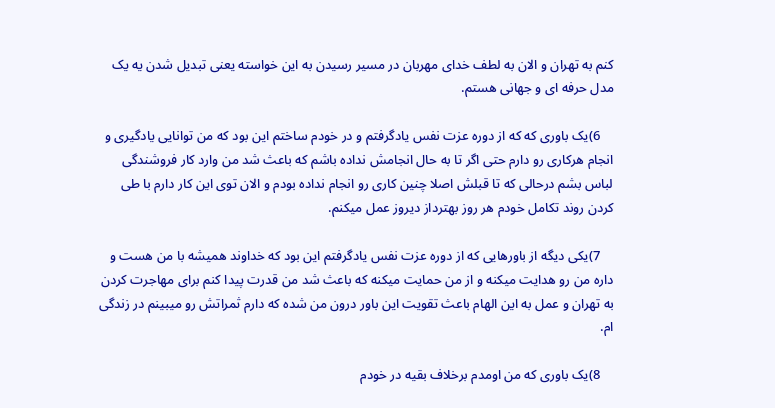کنم به تهران و الان به لطف خدای مهربان در مسیر رسیدن به این خواسته یعنی تبدیل شدن یه یک مدل حرفه ای و جهانی هستم.

    6)یک باوری که که از دوره عزت نفس یادگرفتم و در خودم ساختم این بود که من توانایی یادگیری و انجام هرکاری رو دارم حتی اگر تا به حال انجامش نداده باشم که باعث شد من وارد کار فروشندگی لباس بشم درحالی که تا قبلش اصلا چنین کاری رو انجام نداده بودم و الان توی این کار دارم با طی کردن روند تکامل خودم هر روز بهترداز دیروز عمل میکنم.

    7)یکی دیگه از باورهایی که از دوره عزت نفس یادگرفتم این بود که خداوند همیشه با من هست و داره من رو هدایت میکنه و از من حمایت میکنه که باعث شد من قدرت پیدا کنم برای مهاجرت کردن به تهران و عمل به این الهام باعث تقویت این باور درون من شده که دارم ثمراتش رو میبینم در زندگی ام.

    8)یک باوری که من اومدم برخلاف بقیه در خودم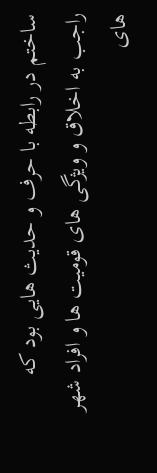ساختم در رابطه با حرف و حدیث هایی بود که راجب به اخلاق و ویژگی های قومیت ها و افراد شهر های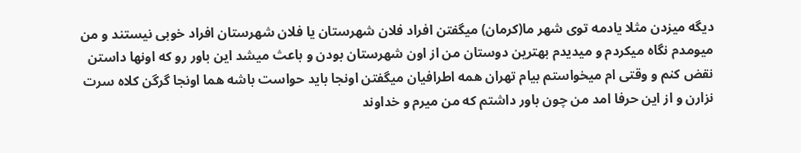دیگه میزدن مثلا یادمه توی شهر ما(کرمان) میگفتن افراد فلان شهرستان یا فلان شهرستان افراد خوبی نیستند و من میومدم نگاه میکردم و میدیدم بهترین دوستان من از اون شهرستان بودن و باعث میشد این باور رو که اونها داستن نقض کنم و وقتی ام میخواستم بیام تهران همه اطرافیان میگفتن اونجا باید حواست باشه هما اونجا گرگن کلاه سرت نزارن و از این حرفا امد من چون باور داشتم که من میرم و خداوند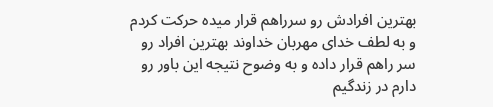بهترین افرادش رو سرراهم قرار میده حرکت کردم و به لطف خدای مهربان خداوند بهترین افراد رو سر راهم قرار داده و به وضوح نتیجه این باور رو دارم در زندگیم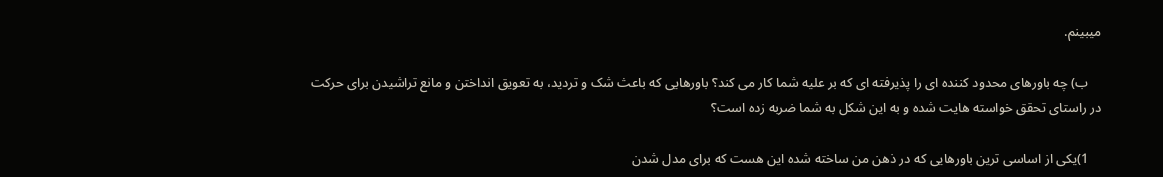میبینم.

    ب) چه باورهای محدود کننده ای را پذیرفته ای که بر علیه شما کار می کند؟ باورهایی که باعث شک و تردید، به تعویق انداختن و مانع تراشیدن برای حرکت در راستای تحقق خواسته هایت شده و به این شکل به شما ضربه زده است؟

    1)یکی از اساسی ترین باورهایی که در ذهن من ساخته شده این هست که برای مدل شدن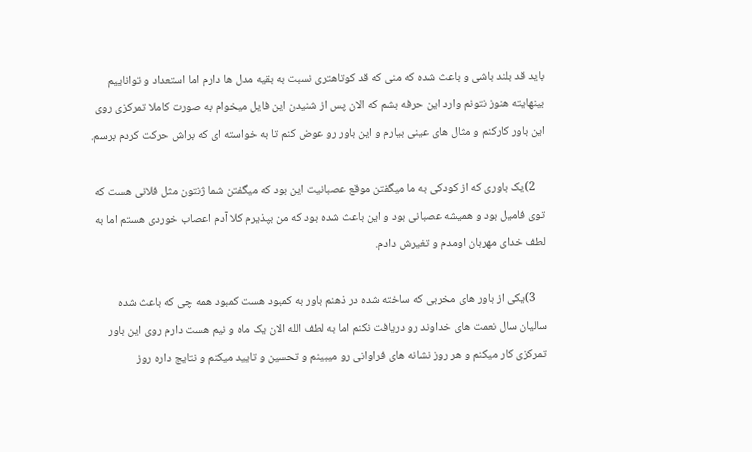باید قد بلند باشی و باعث شده که منی که قد کوتاهتری نسبت به بقیه مدل ها دارم اما استعداد و تواناییم بینهایته هنوز نتونم وارد این حرفه بشم که الان پس از شنیدن این فایل میخوام به صورت کاملا تمرکزی روی این باور کارکنم و مثال های عینی بیارم و این باور رو عوض کنم تا به خواسته ای که براش حرکت کردم برسم.

    2)یک باوری که از کودکی به ما میگفتن موقع عصبانیت این بود که میگفتن شما ژنتون مثل فلانی هست که توی فامیل بود و همیشه عصبانی بود و این باعث شده بود که من بپذیرم کلا آدم اعصاب خوردی هستم اما به لطف خدای مهربان اومدم و تغیرش دادم.

    3)یکی از باور های مخربی که ساخته شده در ذهنم باور به کمبود هست کمبود همه چی که باعث شده سالیان سال نعمت های خداوند رو دریافت نکنم اما به لطف الله الان یک ماه و نیم هست دارم روی این باور تمرکزی کار میکنم و هر روز نشانه های فراوانی رو میبینم و تحسین و تایید میکنم و نتایج داره روز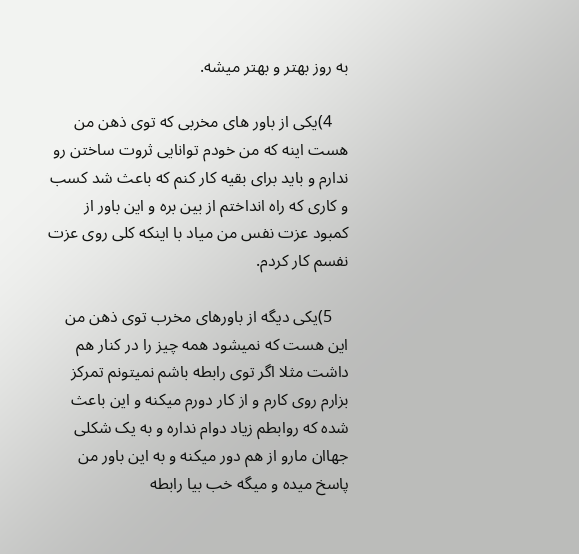به روز بهتر و بهتر میشه.

    4)یکی از باور های مخربی که توی ذهن من هست اینه که من خودم توانایی ثروت ساختن رو ندارم و باید برای بقیه کار کنم که باعث شد کسب و کاری که راه انداختم از بین بره و این باور از کمبود عزت نفس من میاد با اینکه کلی روی عزت نفسم کار کردم.

    5)یکی دیگه از باورهای مخرب توی ذهن من این هست که نمیشود همه چیز را در کنار هم داشت مثلا اگر توی رابطه باشم نمیتونم تمرکز بزارم روی کارم و از کار دورم میکنه و این باعث شده که روابطم زیاد دوام نداره و به یک شکلی جهاان مارو از هم دور میکنه و به این باور من پاسخ میده و میگه خب بیا رابطه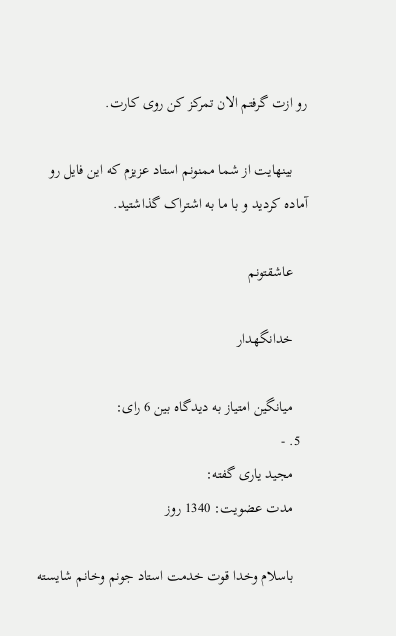رو ازت گرفتم الان تمرکز کن روی کارت.

    بینهایت از شما ممنونم استاد عزیزم که این فایل رو آماده کردید و با ما به اشتراک گذاشتید.

    عاشقتونم

    خدانگهدار

    میانگین امتیاز به دیدگاه بین 6 رای:
  5. -
    مجید یاری گفته:
    مدت عضویت: 1340 روز

    باسلام وخدا قوت خدمت استاد جونم وخانم شایسته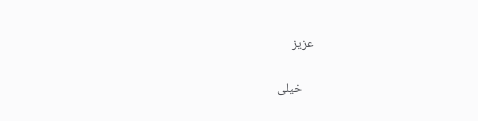عزیز

    خیلی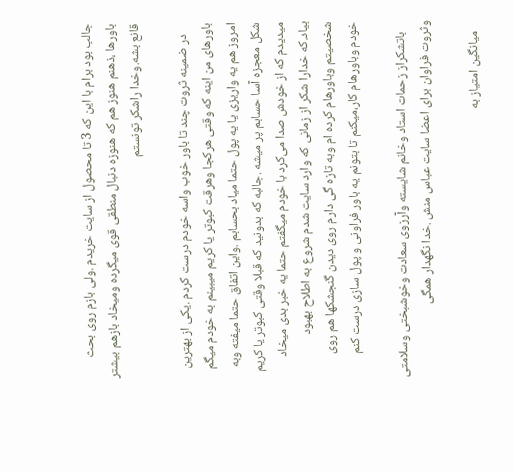جالب بود برام با این که 3 تا محصول از سایت خریدم .ولی بازم روی بحث باورها ،ذهنم هنوز هم که هنوزه دنبال منطقی قوی میگرده ومیخاد بازهم بیشتر قانع بشه.وخدا راشکر تونستم

    در ضمینه ثروت چند تا باور خوب واسه خودم درست کردم .یکی از بهترین باورهای من اینه که وقتی هرکجا وهرقت کبوتر یا کریم میبینم به خودم میگم امروز هم یه واریزی یا یه پول حتما میاد بحسابم .واین اتفاق حتما میفته وبه شکل معجزه آسا حسابم پر میشه .جالبه که بدونید که قبلا وقتی کبوتر یا کریم میدیدم که از خودش صدا می‌کرد با خودم میگفتم حتما یه خبر بدی میخاد بیاد.که خدارا شکر از زمانی که وارد سایت شدم شروع به اطلاح بهبود شخصیتم وباورهام کرده ام وبه تازه گی دارم روی دیدن گنجشکها هم روی خودم وباورهام کار،میکنم تا بتونم یه باور فراونی و پول سازی درست کنم

    باتشکراز زحمات استاد وخانم شایسته وآرزوی سعادت وخوشبختی وسلامتی وثروت فراوان برای اعضا سایت عباس منش .خدا نگهدار همگی

    میانگین امتیاز به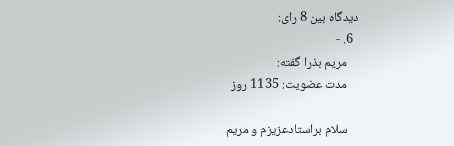دیدگاه بین 8 رای:
  6. -
    مریم بذرا گفته:
    مدت عضویت: 1135 روز

    سلام براستادعزیزم و مریم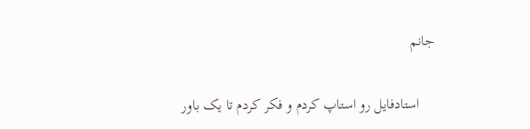جانم

    استادفایل رو استاپ کردم و فکر کردم تا یک باور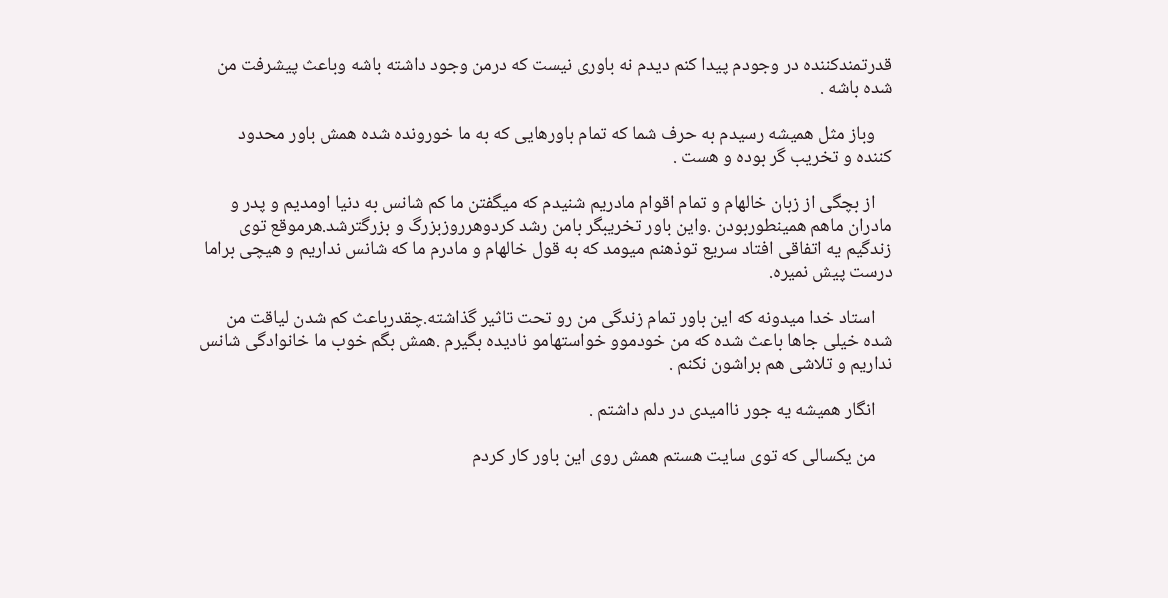قدرتمندکننده در وجودم پیدا کنم دیدم نه باوری نیست که درمن وجود داشته باشه وباعث پیشرفت من شده باشه .

    وباز مثل همیشه رسیدم به حرف شما که تمام باورهایی که به ما خورونده شده همش باور محدود کننده و تخریب گر بوده و هست .

    از بچگی از زبان خالهام و تمام اقوام مادریم شنیدم که میگفتن ما کم شانس به دنیا اومدیم و پدر و مادران ماهم همینطوربودن .واین باور تخریبگر بامن رشد کردوهرروزبزرگ و بزرگترشد.هرموقع توی زندگیم یه اتفاقی افتاد سریع توذهنم میومد که به قول خالهام و مادرم ما که شانس نداریم و هیچی براما درست پیش نمیره.

    استاد خدا میدونه که این باور تمام زندگی من رو تحت تاثیر گذاشته.چقدرباعث کم شدن لیاقت من شده خیلی جاها باعث شده که من خودموو خواستهامو نادیده بگیرم .همش بگم خوب ما خانوادگی شانس نداریم و تلاشی هم براشون نکنم .

    انگار همیشه یه جور ناامیدی در دلم داشتم .

    من یکسالی که توی سایت هستم همش روی این باور کار کردم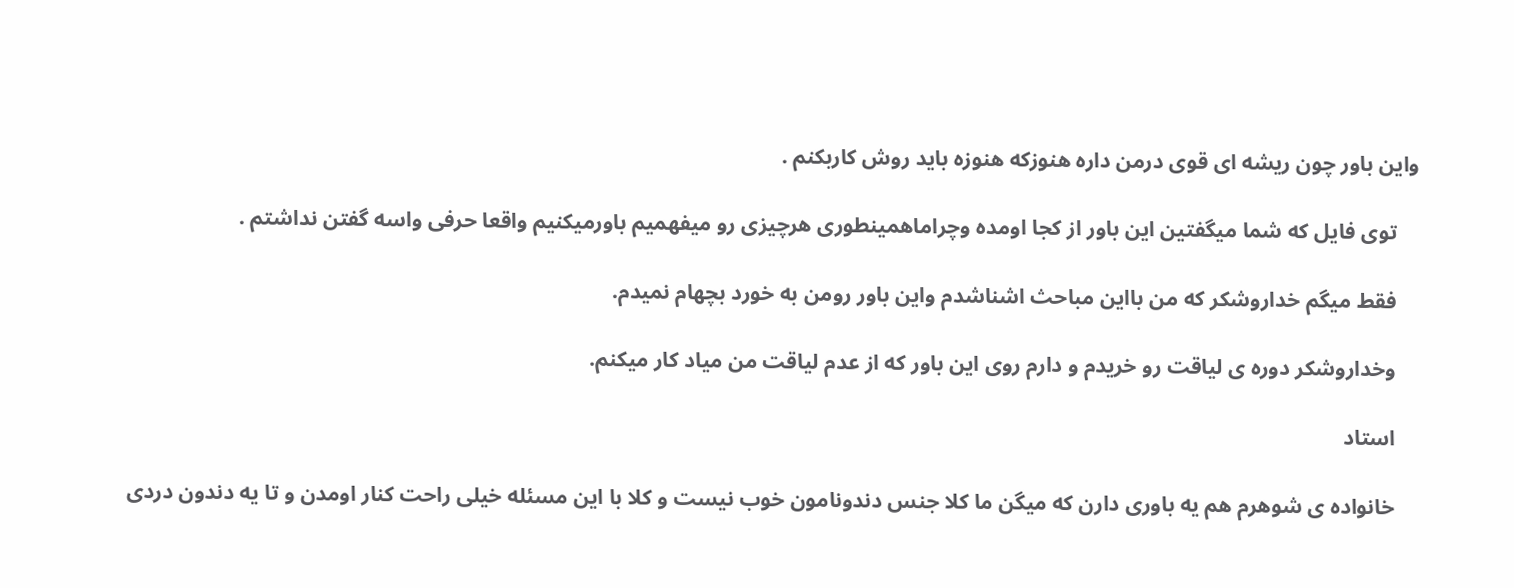واین باور چون ریشه ای قوی درمن داره هنوزکه هنوزه باید روش کاربکنم .

    توی فایل که شما میگفتین این باور از کجا اومده وچراماهمینطوری هرچیزی رو میفهمیم باورمیکنیم واقعا حرفی واسه گفتن نداشتم .

    فقط میگم خداروشکر که من بااین مباحث اشناشدم واین باور رومن به خورد بچهام نمیدم.

    وخداروشکر دوره ی لیاقت رو خریدم و دارم روی این باور که از عدم لیاقت من میاد کار میکنم.

    استاد

    خانواده ی شوهرم هم یه باوری دارن که میگن ما کلا جنس دندونامون خوب نیست و کلا با این مسئله خیلی راحت کنار اومدن و تا یه دندون دردی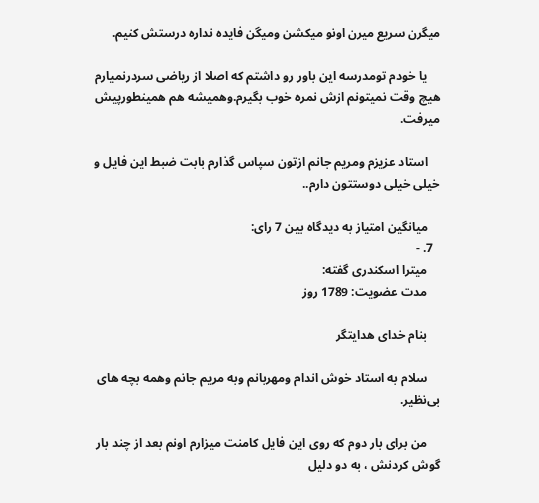میگرن سریع میرن اونو میکشن ومیگن فایده نداره درستش کنیم.

    یا خودم تومدرسه این باور رو داشتم که اصلا از ریاضی سردرنمیارم هیچ وقت نمیتونم ازش نمره خوب بگیرم.وهمیشه هم همینطورپیش میرفت.

    استاد عزیزم ومریم جانم ازتون سپاس گذارم بابت ضبط این فایل و خیلی خیلی دوستتون دارم..

    میانگین امتیاز به دیدگاه بین 7 رای:
  7. -
    میترا اسکندری گفته:
    مدت عضویت: 1789 روز

    بنام خدای هدایتگر

    سلام به استاد خوش اندام ومهربانم وبه مریم جانم وهمه بچه های بی‌نظیر.

    من برای بار دوم که روی این فایل کامنت میزارم اونم بعد از چند بار گوش کردنش ، به دو دلیل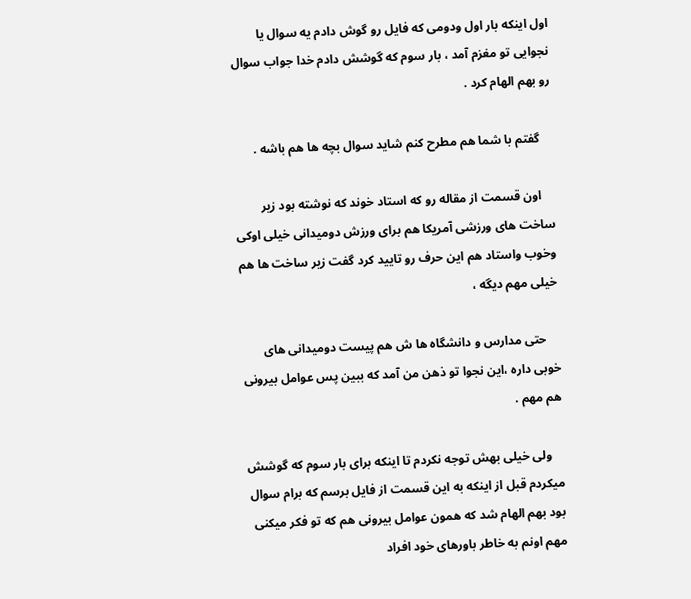اول اینکه بار اول ودومی که فایل رو گوش دادم یه سوال یا نجوایی تو مغزم آمد ، بار سوم که گوشش دادم خدا جواب سوال رو بهم الهام کرد .

    گفتم با شما هم مطرح کنم شاید سوال بچه ها هم باشه .

    اون قسمت از مقاله رو که استاد خوند که نوشته بود زیر ساخت های ورزشی آمریکا هم برای ورزش دومیدانی خیلی اوکی وخوب واستاد هم این حرف رو تایید کرد گفت زیر ساخت ها هم خیلی مهم دیگه ،

    حتی مدارس و دانشگاه ها ش هم پیست دومیدانی های خوبی داره ،این نجوا تو ذهن من آمد که ببین پس عوامل بیرونی هم مهم .

    ولی خیلی بهش توجه نکردم تا اینکه برای بار سوم که گوشش میکردم قبل از اینکه به این قسمت از فایل برسم که برام سوال بود بهم الهام شد که همون عوامل بیرونی هم که تو فکر میکنی مهم اونم به خاطر باورهای خود افراد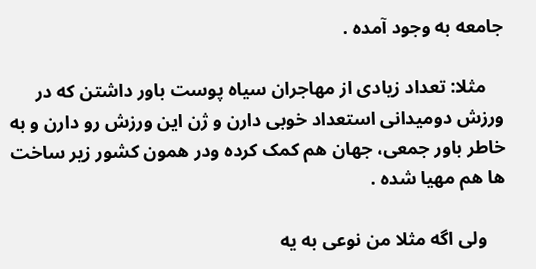جامعه به وجود آمده .

    مثلا: تعداد زیادی از مهاجران سیاه پوست باور داشتن که در ورزش دومیدانی استعداد خوبی دارن و ژن این ورزش رو دارن و به خاطر باور جمعی، جهان هم کمک کرده ودر همون کشور زیر ساخت ها هم مهیا شده .

    ولی اگه مثلا من نوعی به یه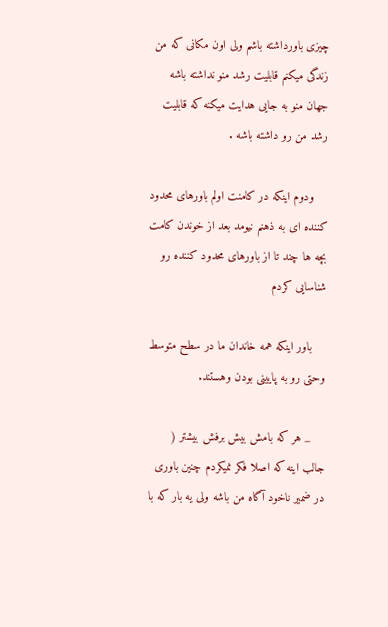چیزی باورداشته باشم ولی اون مکانی که من زندگی میکنم قابلیت رشد منو نداشته باشه جهان منو به جایی هدایت میکنه که قابلیت رشد من رو داشته باشه .

    ودوم اینکه در کامنت اولم باورهای محدود کننده ای به ذهنم نیومد بعد از خوندن کامت بچه ها چند تا از باورهای محدود کننده رو شناسایی کردم

    باور اینکه همه خاندان ما در سطح متوسط وحتی رو به پایینی بودن وهستند.

    _ هر که بامش بیش برفش بیشتر ( جالب اینه که اصلا فکر نمیکردم چنین باوری در ضمیر ناخود آگاه من باشه ولی یه بار که با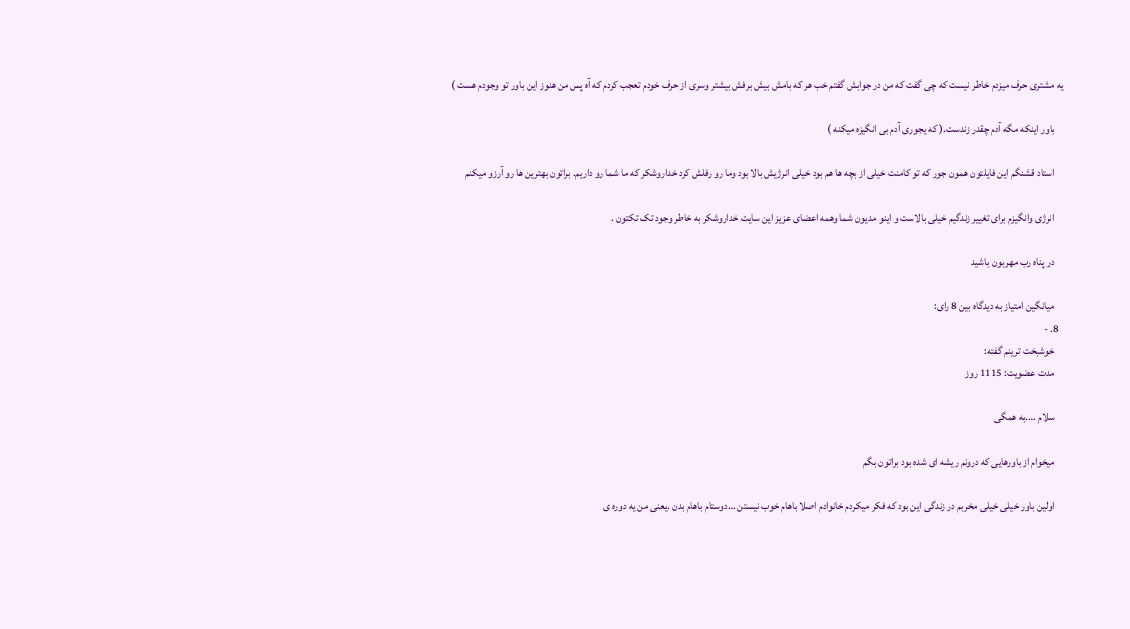یه مشتری حرف میزدم خاطر نیست که چی گفت که من در جوابش گفتم خب هر که بامش بیش برفش بیشتر وسری از حرف خودم تعجب کردم که آه پس من هنوز این باور تو وجودم هست )

    باور اینکه مگه آدم چقدر زندست.( که یجوری آدم بی انگیزه میکنه )

    استاد قشنگم این فایلتون همون جور که تو کامنت خیلی از بچه ها هم بود خیلی انرژیش بالا بود وما رو رفلش کرد خداروشکر که ما شما رو داریم. براتون بهترین ها رو آرزو میکنم

    انرژی وانگیزم برای تغییر زندگیم خیلی بالاست و اینو مدیون شما وهمه اعضای عزیز این سایت خداروشکر به خاطر وجود تک تکتون .

    در پناه رب مهربون باشید

    میانگین امتیاز به دیدگاه بین 8 رای:
  8. -
    خوشبخت ترینم گفته:
    مدت عضویت: 1115 روز

    سلام ….به همگی

    میخوام از باورهایی که درونم ریشه ای شده بود براتون بگم

    اولین باور خیلی خیلی مخربم در زندگی این بود که فکر میکردم خانوادم اصلا باهام خوب نیستن …دوستام باهام بدن .یعنی من یه دوره ی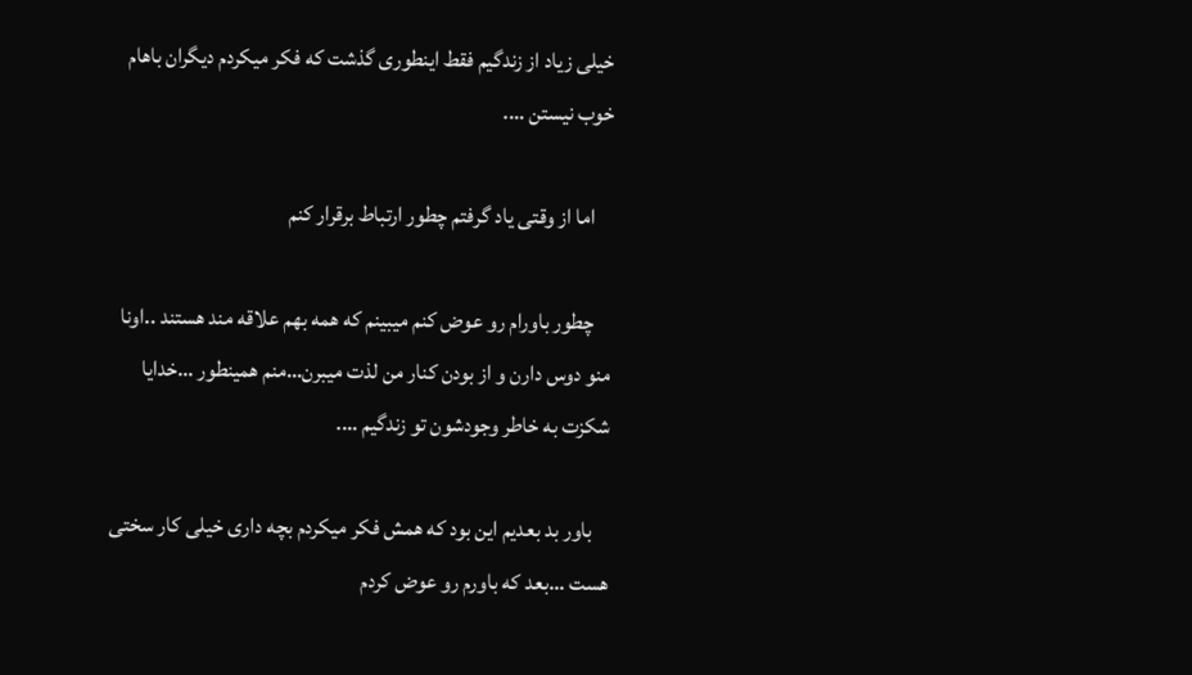خیلی زیاد از زندگیم فقط اینطوری گذشت که فکر میکردم دیگران باهام خوب نیستن ….

    اما از وقتی یاد گرفتم چطور ارتباط برقرار کنم

    چطور باورام رو عوض کنم میبینم که همه بهم علاقه مند هستند ..اونا منو دوس دارن و از بودن کنار من لذت میبرن…منم همینطور …خدایا شکزت به خاطر وجودشون تو زندگیم ….

    باور بد بعدیم این بود که همش فکر میکردم بچه داری خیلی کار سختی هست …بعد که باورم رو عوض کردم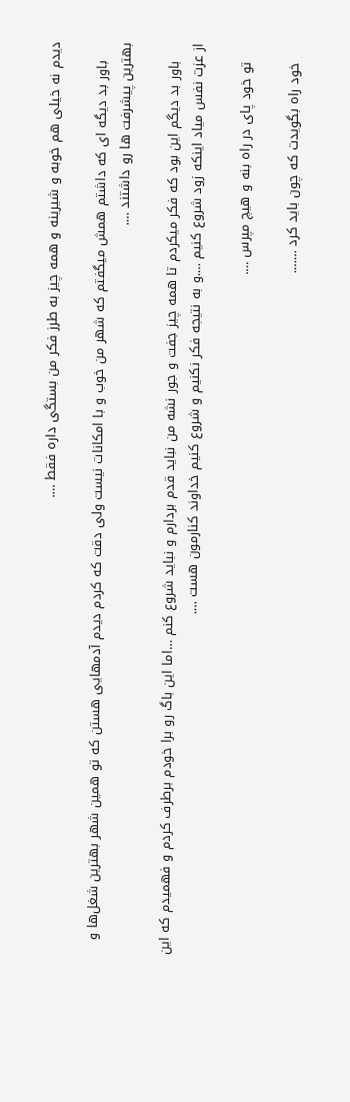دیدم نه خیلی هم خوبه و شیرینه و همه چیز به طرز فکر من بستگی داره فقط ….

    باور بد دیگه ای که داشتم همش میگفتم که شهر من خوب و با امکانات نیست ولی دقت که کردم دیدم آدمهایی هستن که تو همین شهر بهترین شغل‌ها و بهترین پیشرفت ها رو داشتند ….

    باور بد دیگم این بود که فکر میکردم تا همه چیز جفت و جور نشه من نباید قدم بردارم و نباید شروع کنم …اما این باگ رو برا خودم برطرف کردم و فهمیدم که این از عزت نفس میاد اینکه زود شروع کنیم ….و به نتیجه فکر نکنیم و شروع کنیم خداوند کنارمون هست ….

    تو خود پای در راه بنه و هیچ مپرس ….

    خود راه بگویدت که چون باید کرد ‌‌‌‌‌…….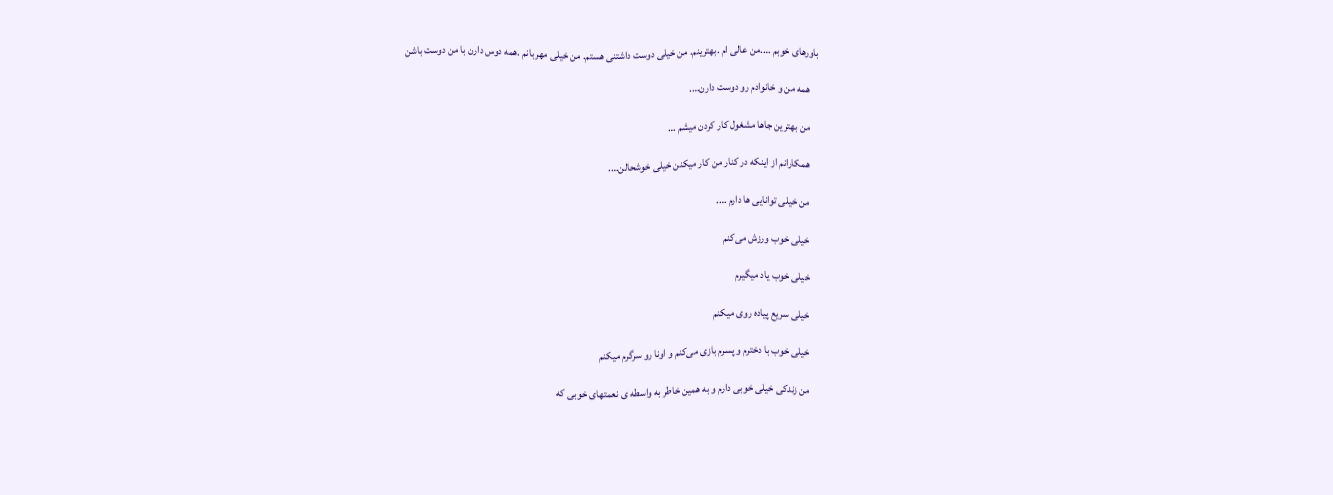باورهای خوبم ….من عالی ام .بهترینم. من خیلی دوست داشتنی هستم. من خیلی مهربانم .همه دوس دارن با من دوست باشن

    همه من و خانوادم رو دوست دارن….

    من بهترین جاها مشغول کار کردن میشم …

    همکارانم از اینکه در کنار من کار میکنن خیلی خوشحالن….

    من خیلی توانایی ها دارم ….

    خیلی خوب ورزش می‌کنم

    خیلی خوب یاد میگیرم

    خیلی سریع پیاده روی میکنم

    خیلی خوب با دخترم و پسرم بازی می‌کنم و اونا رو سرگرم میکنم

    من زندکی خیلی خوبی دارم و به همین خاطر به واسطه ی نعمتهای خوبی که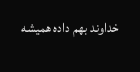خداوند بهم داده همیشه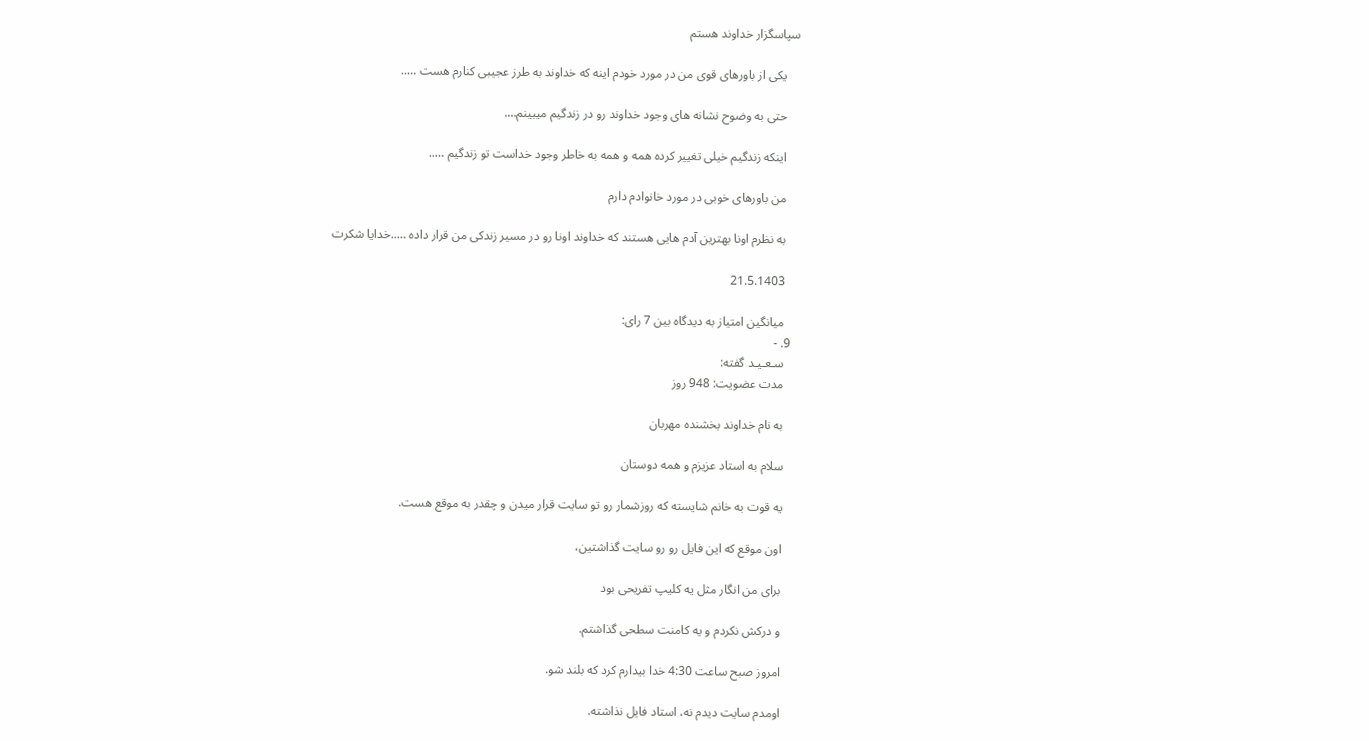سپاسگزار خداوند هستم

    یکی از باورهای قوی من در مورد خودم اینه که خداوند به طرز عجیبی کنارم هست …..

    حتی به وضوح نشانه های وجود خداوند رو در زندگیم میبینم….

    اینکه زندگیم خیلی تغییر کرده همه و همه به خاطر وجود خداست تو زندگیم …..

    من باورهای خوبی در مورد خانوادم دارم

    به نظرم اونا بهترین آدم هایی هستند که خداوند اونا رو در مسیر زندکی من قرار داده …..خدایا شکرت

    21.5.1403

    میانگین امتیاز به دیدگاه بین 7 رای:
  9. -
    سـعـیـد گفته:
    مدت عضویت: 948 روز

    به نام خداوند بخشنده مهربان

    سلام به استاد عزیزم و همه دوستان

    یه قوت به خانم شایسته که روزشمار رو تو سایت قرار میدن و چقدر به موقع هست.

    اون موقع که این فایل رو رو سایت گذاشتین،

    برای من انگار مثل یه کلیپ تفریحی بود

    و درکش نکردم و یه کامنت سطحی گذاشتم.

    امروز صبح ساعت 4:30 خدا بیدارم کرد که بلند شو.

    اومدم سایت دیدم نه، استاد فایل نذاشته.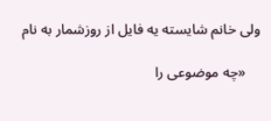ولی خانم شایسته یه فایل از روزشمار به نام

    «چه موضوعی را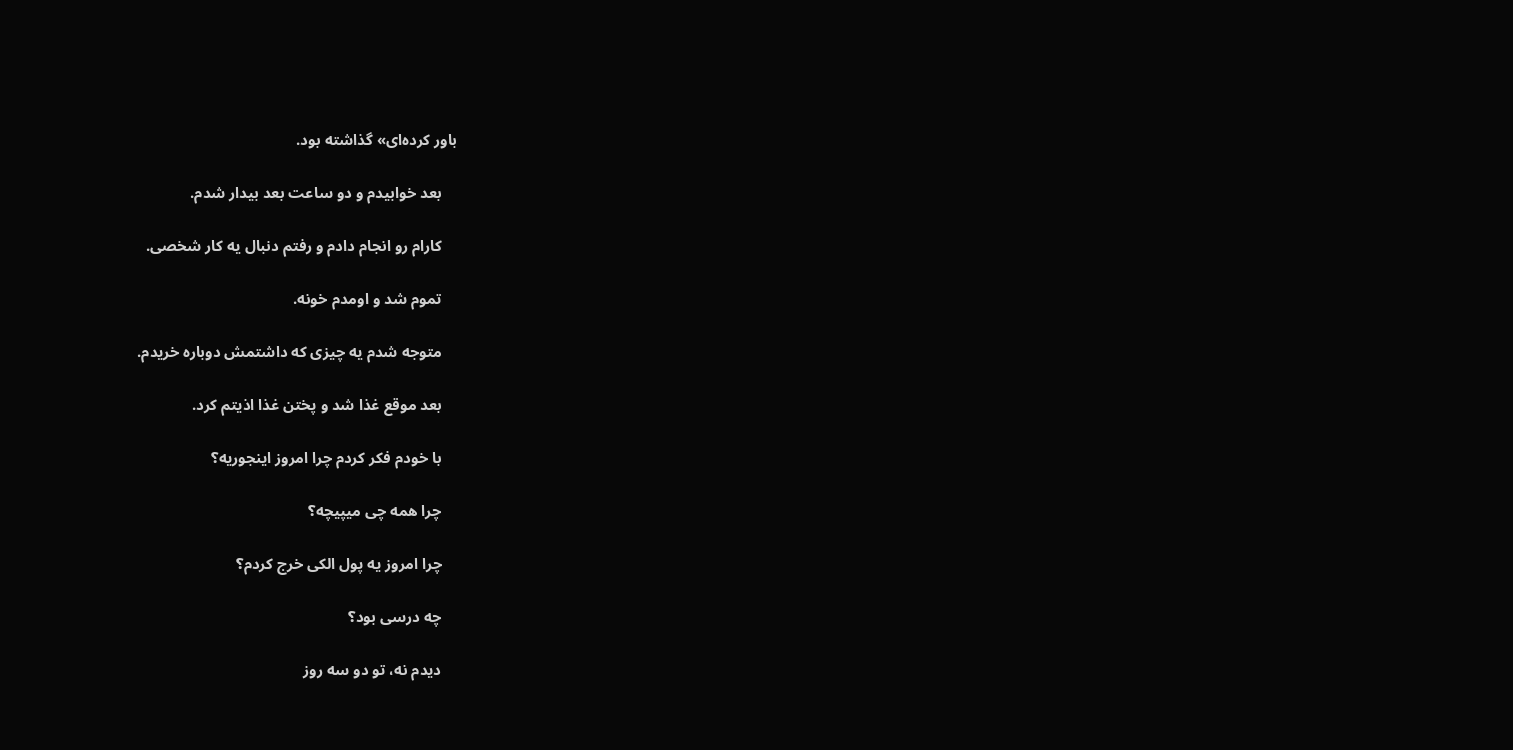باور کرده‌ای» گذاشته بود.

    بعد خوابیدم و دو ساعت بعد بیدار شدم.

    کارام رو انجام دادم و رفتم دنبال یه کار شخصی.

    تموم شد و اومدم خونه.

    متوجه شدم یه چیزی که داشتمش دوباره خریدم.

    بعد موقع غذا شد و پختن غذا اذیتم کرد.

    با خودم فکر کردم چرا امروز اینجوریه؟

    چرا همه چی میپیچه؟

    چرا امروز یه پول الکی خرج کردم؟

    چه درسی بود؟

    دیدم نه، تو دو سه روز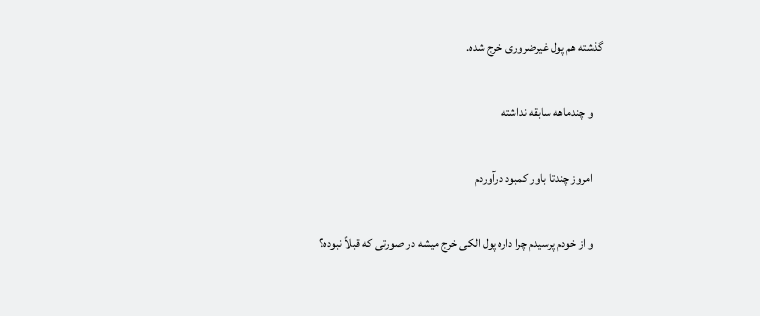گذشته هم پول غیرضروری خرج شده.

    و چندماهه سابقه نداشته

    امروز چندتا باور کمبود درآوردم

    و از خودم پرسیدم چرا داره پول الکی خرج میشه در صورتی که قبلاً نبوده؟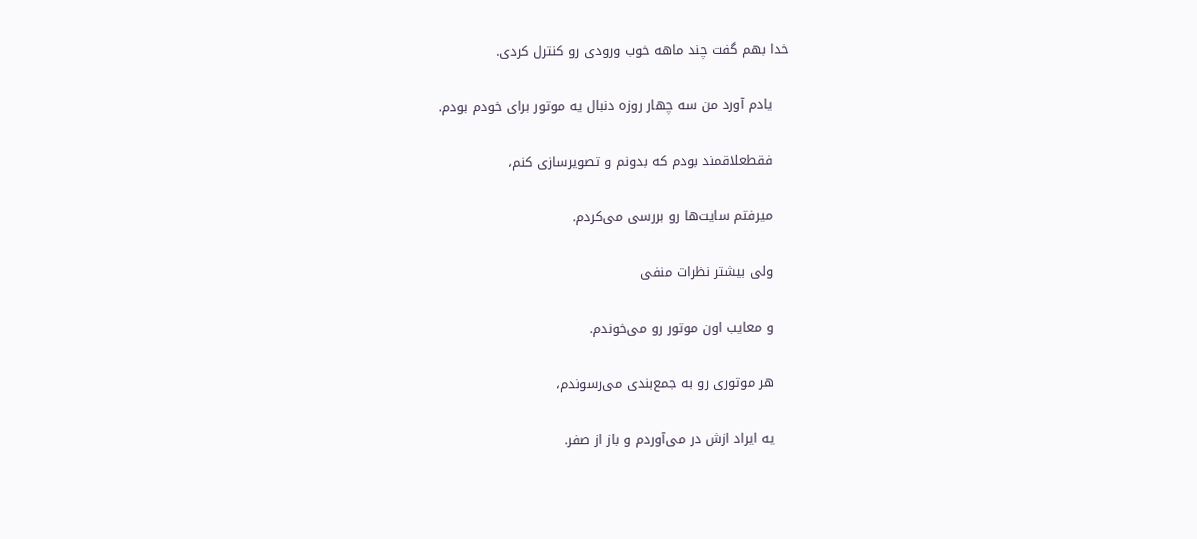خدا بهم گفت چند ماهه خوب ورودی رو کنترل کردی.

    یادم آورد من سه چهار روزه دنبال یه موتور برای خودم بودم.

    فقطعلاقمند بودم که بدونم و تصویرسازی کنم،

    میرفتم سایت‌ها رو بررسی می‌کردم.

    ولی بیشتر نظرات منفی

    و معایب اون موتور رو می‌خوندم.

    هر موتوری رو به جمع‌بندی می‌رسوندم،

    یه ایراد ازش در می‌آوردم و باز از صفر.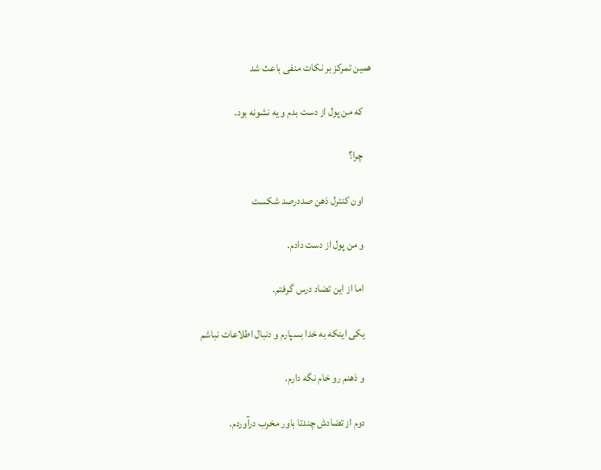همین تمرکز بر نکات منفی باعث شد

    که من پول از دست بدم و یه نشونه بود.

    چرا؟

    اون کنترل ذهن صددرصد شکست

    و من پول از دست دادم.

    اما از این تضاد درس گرفتم.

    یکی اینکه به خدا بسپارم و دنبال اطلاعات نباشم

    و ذهنم رو خام نگه دارم.

    دوم از تضادش چندتا باور مخرب درآوردم.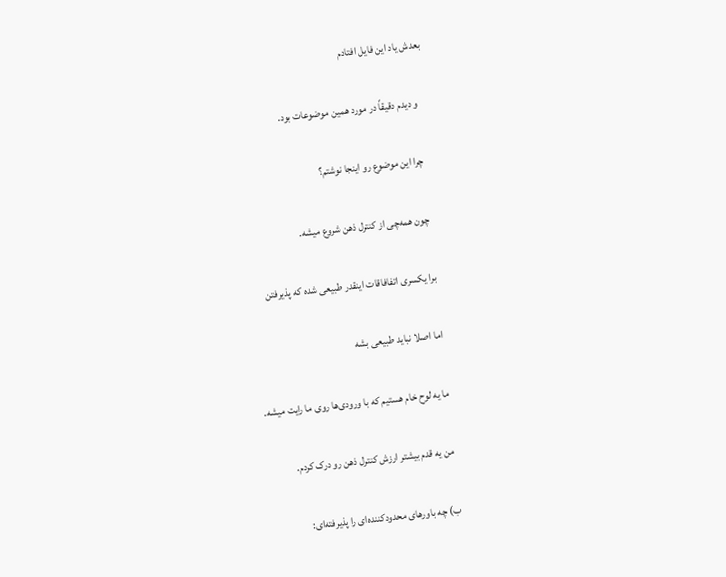بعدش یاد این فایل افتادم

    و دیدم دقیقاً در مورد همین موضوعات بود.

    چرا این موضوع رو اینجا نوشتم؟

    چون همه‌چی از کنترل ذهن شروع میشه.

    برا یکسری اتفافاقات اینقدر طبیعی شده که پذیرفتن

    اما اصلا نباید طبیعی بشه

    ما یه لوح خام هستیم که با ورودی‌ها روی ما رایت میشه.

    من یه قدم بیشتر ارزش کنترل ذهن رو درک کردم.

    ب) چه باورهای محدودکننده‌ای را پذیرفته‌ای: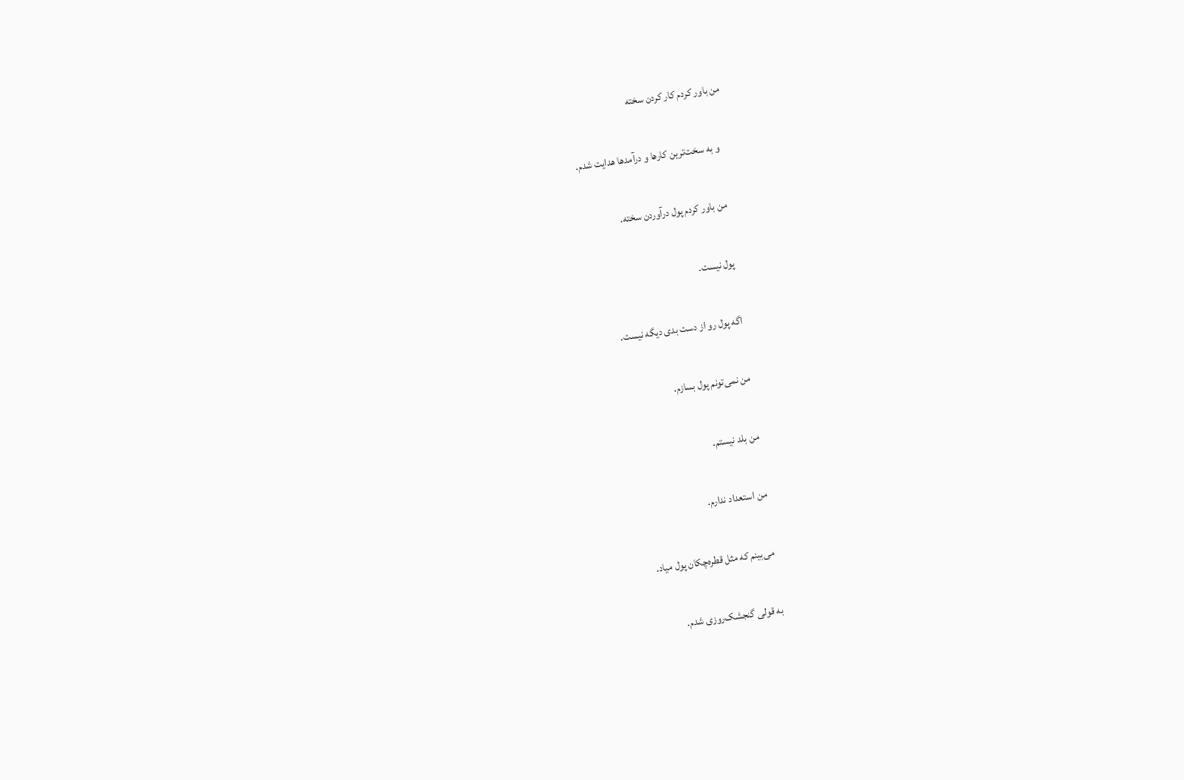من باور کردم کار کردن سخته

    و به سخت‌ترین کارها و درآمدها هدایت شدم.

    من باور کردم پول درآوردن سخته.

    پول نیست.

    اگه پول رو از دست بدی دیگه نیست.

    من نمی‌تونم پول بسازم.

    من بلد نیستم.

    من استعداد ندارم.

    می‌بینم که مثل قطره‌چکان پول میاد.

    به قولی گنجشک‌روزی شدم.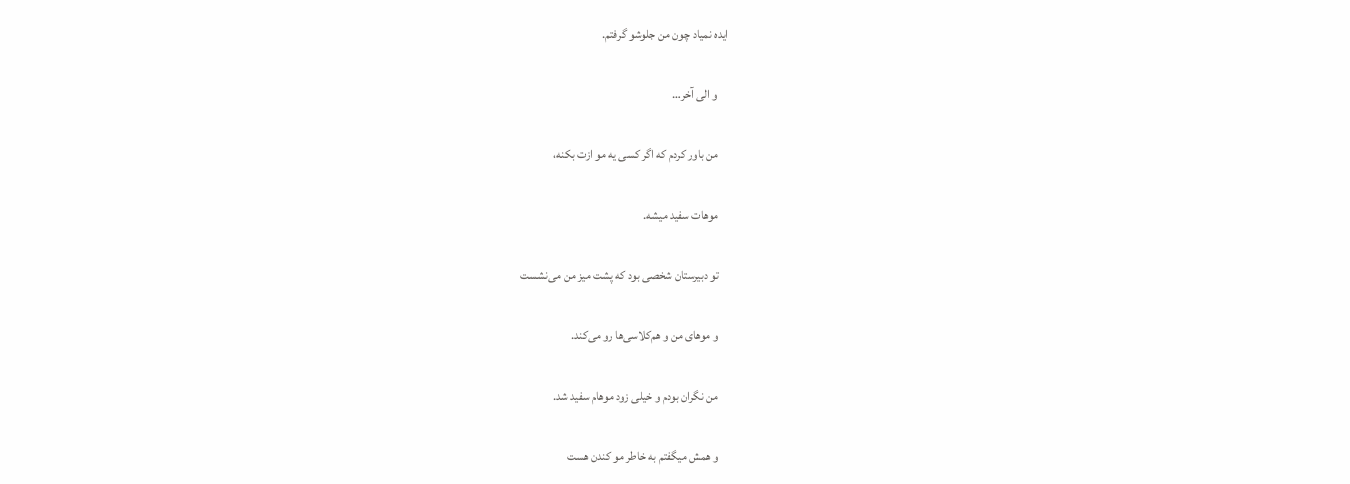ایده نمیاد چون من جلوشو گرفتم.

    و الی آخر…

    من باور کردم که اگر کسی یه مو ازت بکنه،

    موهات سفید میشه.

    تو دبیرستان شخصی بود که پشت میز من می‌نشست

    و موهای من و هم‌کلاسی‌ها رو می‌کند.

    من نگران بودم و خیلی زود موهام سفید شد.

    و همش میگفتم به خاطر مو کندن هست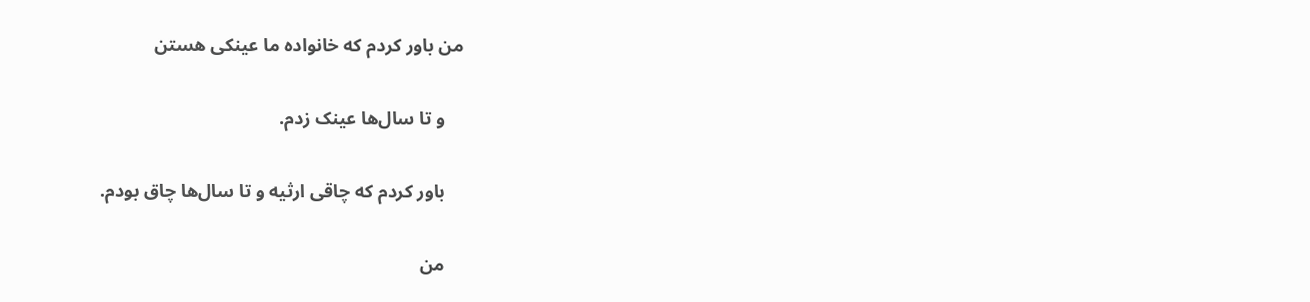من باور کردم که خانواده ما عینکی هستن

    و تا سال‌ها عینک زدم.

    باور کردم که چاقی ارثیه و تا سال‌ها چاق بودم.

    من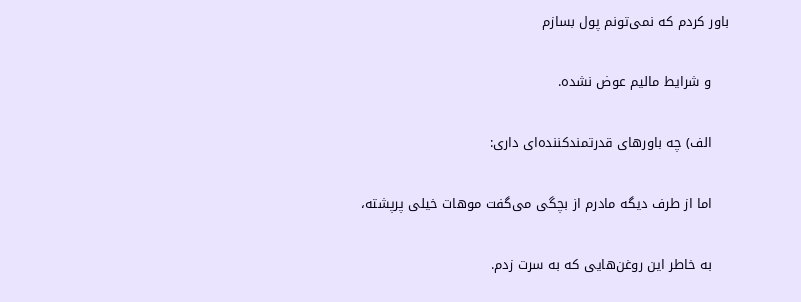باور کردم که نمی‌تونم پول بسازم

    و شرایط مالیم عوض نشده.

    الف) چه باورهای قدرتمندکننده‌ای داری:

    اما از طرف دیگه مادرم از بچگی می‌گفت موهات خیلی پرپشته،

    به خاطر این روغن‌هایی که به سرت زدم.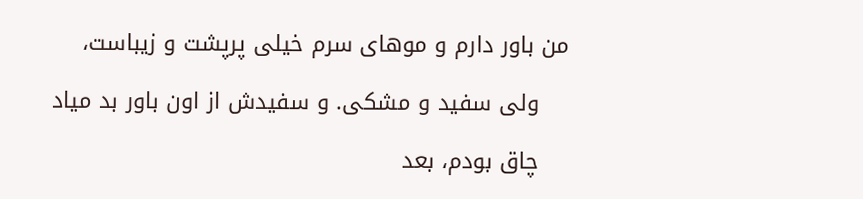من باور دارم و موهای سرم خیلی پرپشت و زیباست،

    ولی سفید و مشکی. و سفیدش از اون باور بد میاد

    چاق بودم، بعد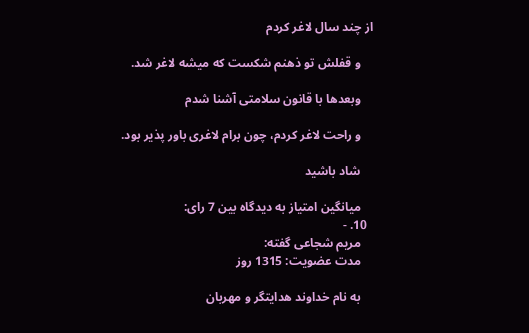از چند سال لاغر کردم

    و قفلش تو ذهنم شکست که میشه لاغر شد.

    وبعدها با قانون سلامتی آشنا شدم

    و راحت لاغر کردم، چون برام لاغری باور پذیر بود.

    شاد باشید

    میانگین امتیاز به دیدگاه بین 7 رای:
  10. -
    مریم شجاعی گفته:
    مدت عضویت: 1315 روز

    به نام خداوند هدایتگر و مهربان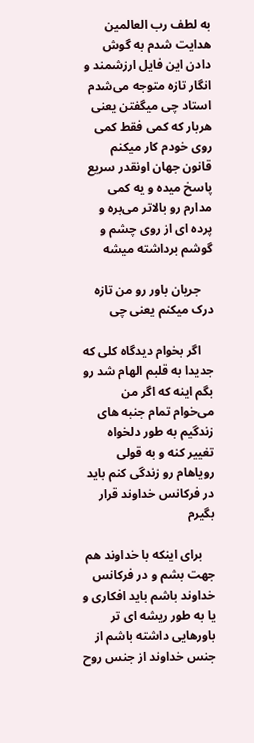به لطف رب العالمین هدایت شدم به گوش دادن این فایل ارزشمند و انگار تازه متوجه می‌شدم استاد چی میگفتن یعنی هربار که کمی فقط کمی روی خودم کار میکنم قانون جهان اونقدر سریع پاسخ میده و یه کمی مدارم رو بالاتر می‌بره و پرده ای از روی چشم و گوشم برداشته میشه

    جریان باور رو من تازه درک میکنم یعنی چی

    اگر بخوام دیدگاه کلی که جدیدا به قلبم الهام شد رو بگم اینه که اگر من می‌خوام تمام جنبه های زندگیم به طور دلخواه تغییر کنه و به قولی رویاهام رو زندگی کنم باید در فرکانس خداوند قرار بگیرم

    برای اینکه با خداوند هم جهت بشم و در فرکانس خداوند باشم باید افکاری و یا به طور ریشه ای تر باورهایی داشته باشم از جنس خداوند از جنس روح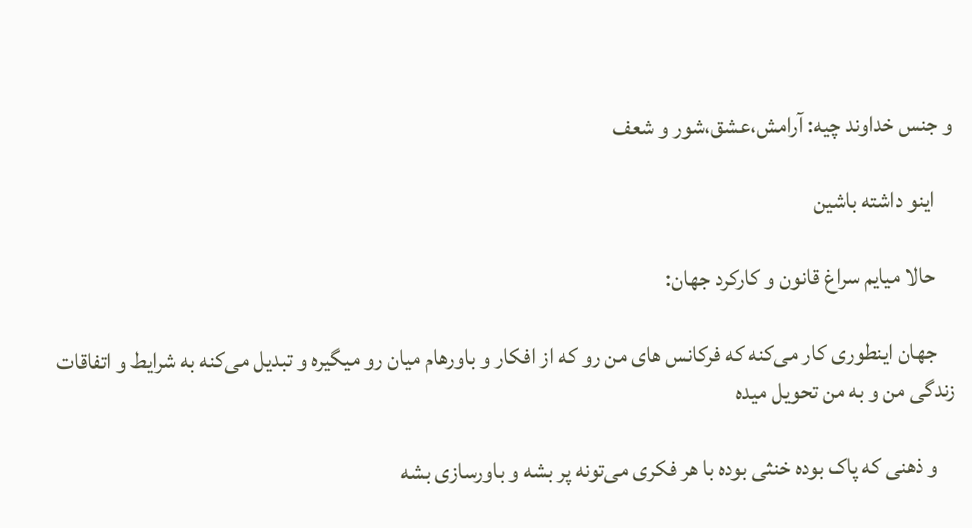و جنس خداوند چیه: آرامش،عشق،شور و شعف

    اینو داشته باشین

    حالا میایم سراغ قانون و کارکرد جهان:

    جهان اینطوری کار می‌کنه که فرکانس های من رو که از افکار و باورهام میان رو میگیره و تبدیل می‌کنه به شرایط و اتفاقات زندگی من و به من تحویل میده

    و ذهنی که پاک بوده خنثی بوده با هر فکری می‌تونه پر بشه و باورسازی بشه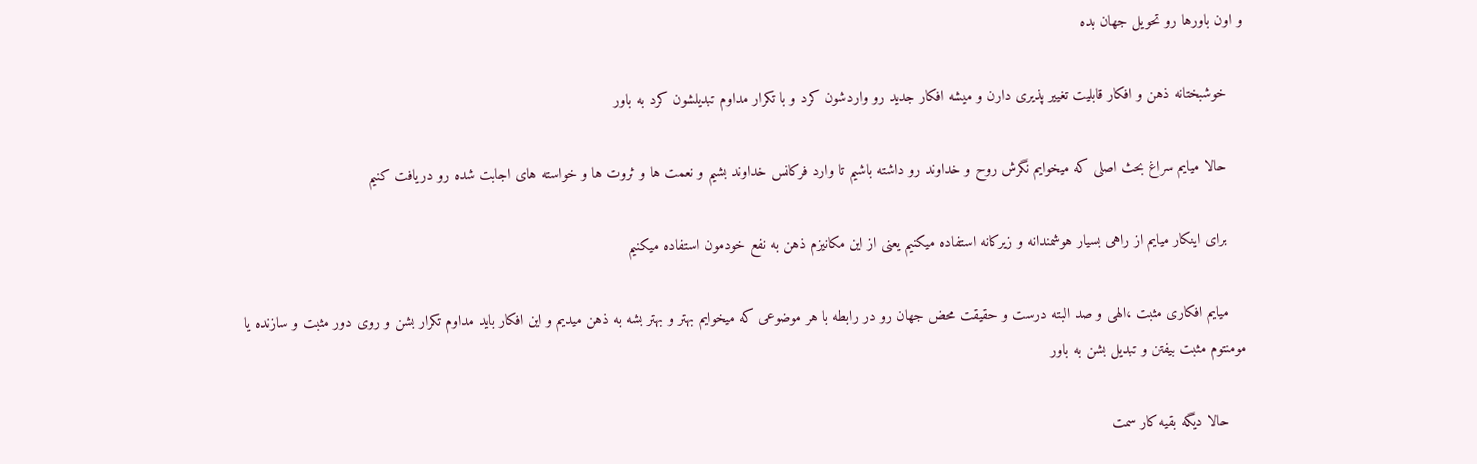و اون باورها رو تحویل جهان بده

    خوشبختانه ذهن و افکار قابلیت تغییر پذیری دارن و میشه افکار جدید رو واردشون کرد و با تکرار مداوم تبدیلشون کرد به باور

    حالا میایم سراغ بحث اصلی که میخوایم نگرش روح و خداوند رو داشته باشیم تا وارد فرکانس خداوند بشیم و نعمت ها و ثروت ها و خواسته های اجابت شده رو دریافت کنیم

    برای اینکار میایم از راهی بسیار هوشمندانه و زیرکانه استفاده میکنیم یعنی از این مکانیزم ذهن به نفع خودمون استفاده میکنیم

    میایم افکاری مثبت ،الهی و صد البته درست و حقیقت محض جهان رو در رابطه با هر موضوعی که میخوایم بهتر و بهتر بشه به ذهن میدیم و این افکار باید مداوم تکرار بشن و روی دور مثبت و سازنده یا مومنتوم مثبت بیفتن و تبدیل بشن به باور

    حالا دیگه بقیه کار سمت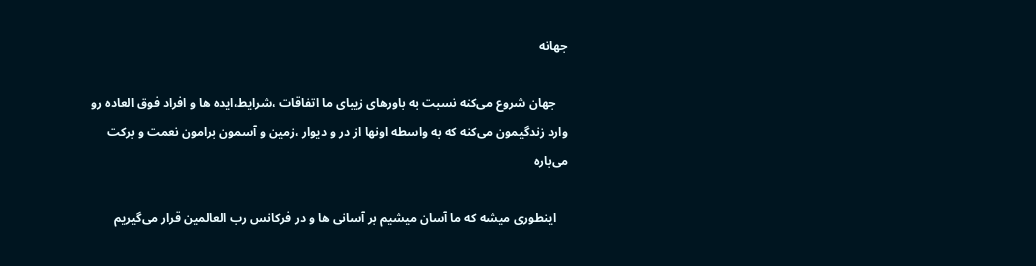جهانه

    جهان شروع می‌کنه نسبت به باورهای زیبای ما اتفاقات ،شرایط،ایده ها و افراد فوق العاده رو وارد زندگیمون می‌کنه که به واسطه اونها از در و دیوار ،زمین و آسمون برامون نعمت و برکت می‌باره

    اینطوری میشه که ما آسان میشیم بر آسانی ها و در فرکانس رب العالمین قرار می‌گیریم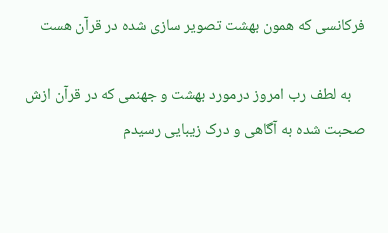فرکانسی که همون بهشت تصویر سازی شده در قرآن هست

    به لطف رب امروز درمورد بهشت و جهنمی که در قرآن ازش صحبت شده به آگاهی و درک زیبایی رسیدم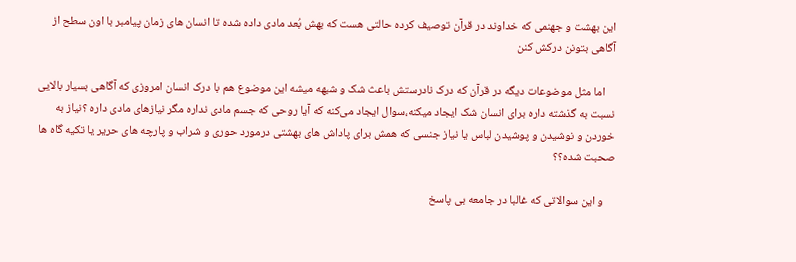این بهشت و جهنمی که خداوند در قرآن توصیف کرده حالتی هست که بهش بُعد مادی داده شده تا انسان های زمان پیامبر با اون سطح از آگاهی بتونن درکش کنن

    اما مثل موضوعات دیگه در قرآن که درک نادرستش باعث شک و شبهه میشه این موضوع هم با درک انسان امروزی که آگاهی بسیار بالایی نسبت به گذشته داره برای انسان شک ایجاد میکنه،سوال ایجاد می‌کنه که آیا روحی که جسم مادی نداره مگر نیازهای مادی داره ؟نیاز به خوردن و نوشیدن و پوشیدن لباس یا نیاز جنسی که همش برای پاداش های بهشتی درمورد حوری و شراب و پارچه های حریر یا تکیه گاه ها صحبت شده؟؟

    و این سوالاتی که غالبا در جامعه بی پاسخ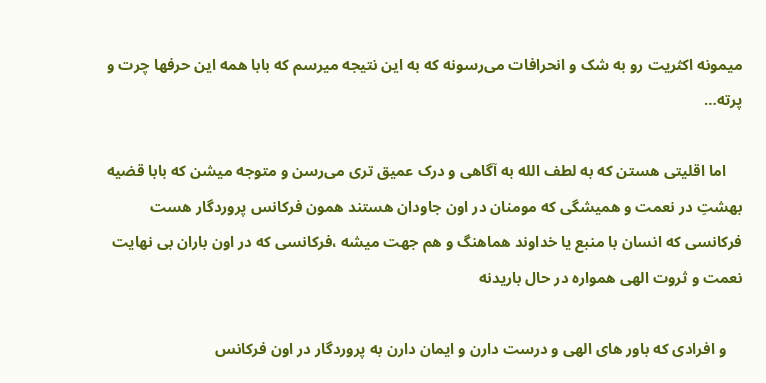میمونه اکثریت رو به شک و انحرافات می‌رسونه که به این نتیجه میرسم که بابا همه این حرفها چرت و پرته…

    اما اقلیتی هستن که به لطف الله به آگاهی و درک عمیق تری می‌رسن و متوجه میشن که بابا قضیه بهشتِ در نعمت و همیشگی که مومنان در اون جاودان هستند همون فرکانس پروردگار هست فرکانسی که انسان با منبع یا خداوند هماهنگ و هم جهت میشه ،فرکانسی که در اون باران بی نهایت نعمت و ثروت الهی همواره در حال باریدنه

    و افرادی که باور های الهی و درست دارن و ایمان دارن به پروردگار در اون فرکانس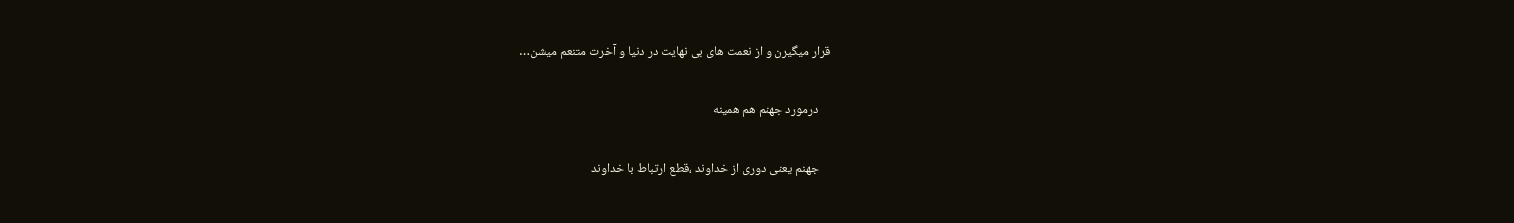قرار میگیرن و از نعمت های بی نهایت در دنیا و آخرت متنعم میشن…

    درمورد جهنم هم همینه

    جهنم یعنی دوری از خداوند ،قطع ارتباط با خداوند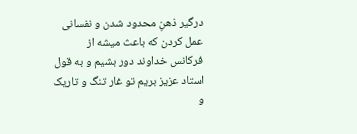درگیر ذهنِ محدود شدن و نفسانی عمل کردن که باعث میشه از فرکانس خداوند دور بشیم و به قول استاد عزیز بریم تو غار تنگ و تاریک و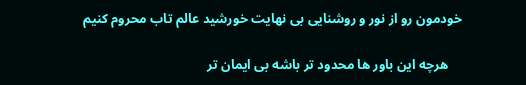خودمون رو از نور و روشنایی بی نهایت خورشید عالم تاب محروم کنیم

    هرچه این باور ها محدود تر باشه بی ایمان تر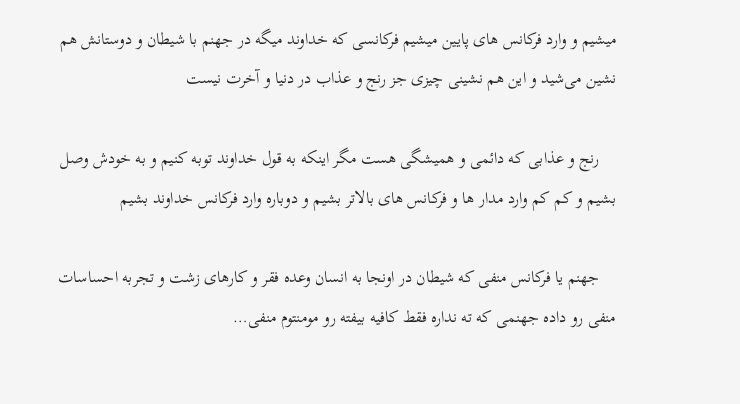میشیم و وارد فرکانس های پایین میشیم فرکانسی که خداوند میگه در جهنم با شیطان و دوستانش هم نشین می‌شید و این هم نشینی چیزی جز رنج و عذاب در دنیا و آخرت نیست

    رنج و عذابی که دائمی و همیشگی هست مگر اینکه به قول خداوند توبه کنیم و به خودش وصل بشیم و کم کم وارد مدار ها و فرکانس های بالاتر بشیم و دوباره وارد فرکانس خداوند بشیم

    جهنم یا فرکانس منفی که شیطان در اونجا به انسان وعده فقر و کارهای زشت و تجربه احساسات منفی رو داده جهنمی که ته نداره فقط کافیه بیفته رو مومنتوم منفی…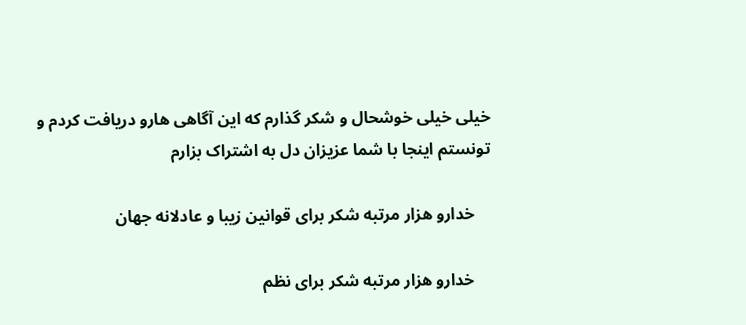خیلی خیلی خوشحال و شکر گذارم که این آگاهی هارو دریافت کردم و تونستم اینجا با شما عزیزان دل به اشتراک بزارم

    خدارو هزار مرتبه شکر برای قوانین زیبا و عادلانه جهان

    خدارو هزار مرتبه شکر برای نظم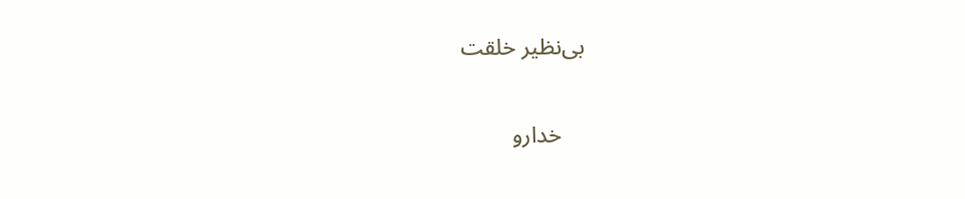بی‌نظیر خلقت

    خدارو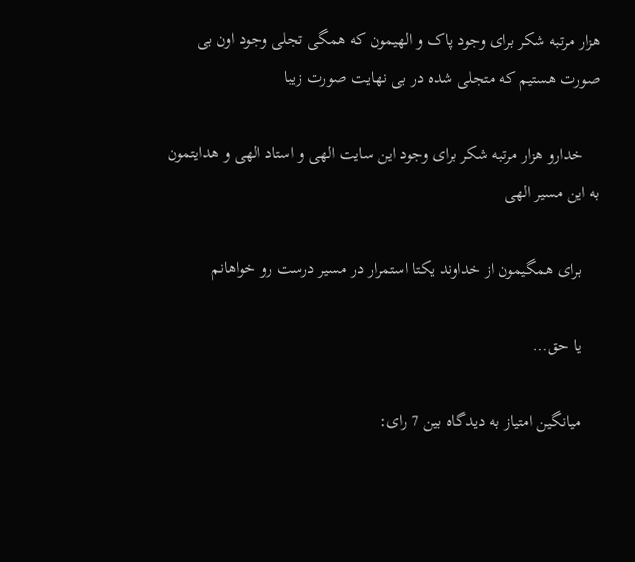هزار مرتبه شکر برای وجود پاک و الهیمون که همگی تجلی وجود اون بی صورت هستیم که متجلی شده در بی نهایت صورت زیبا

    خدارو هزار مرتبه شکر برای وجود این سایت الهی و استاد الهی و هدایتمون به این مسیر الهی

    برای همگیمون از خداوند یکتا استمرار در مسیر درست رو خواهانم

    یا حق…

    میانگین امتیاز به دیدگاه بین 7 رای: